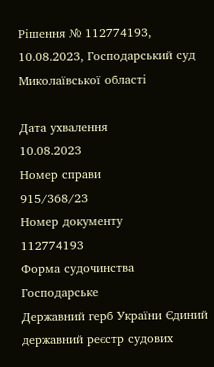Рішення № 112774193, 10.08.2023, Господарський суд Миколаївської області

Дата ухвалення
10.08.2023
Номер справи
915/368/23
Номер документу
112774193
Форма судочинства
Господарське
Державний герб України Єдиний державний реєстр судових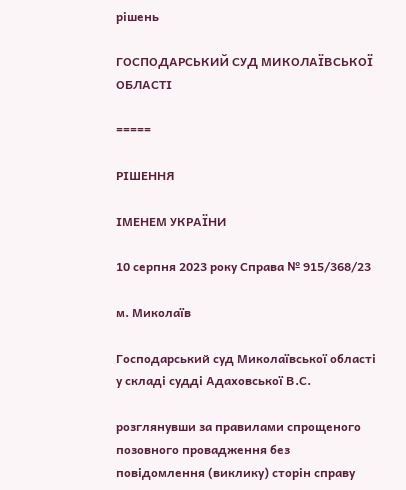рішень

ГОСПОДАРСЬКИЙ СУД МИКОЛАЇВСЬКОЇ ОБЛАСТІ

=====

РІШЕННЯ

ІМЕНЕМ УКРАЇНИ

10 серпня 2023 року Справа № 915/368/23

м. Миколаїв

Господарський суд Миколаївської області у складі судді Адаховської В.С.

розглянувши за правилами спрощеного позовного провадження без повідомлення (виклику) сторін справу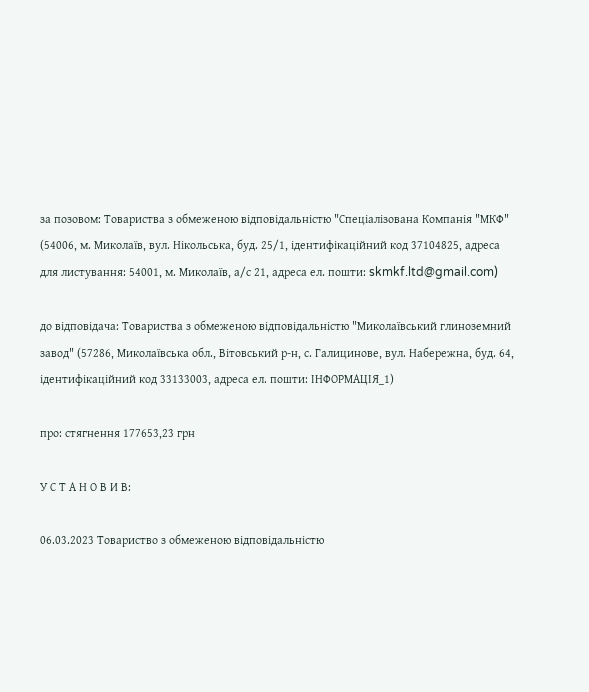за позовом: Товариства з обмеженою відповідальністю "Спеціалізована Компанія "МКФ" (54006, м. Миколаїв, вул. Нікольська, буд. 25/1, ідентифікаційний код 37104825, адреса для листування: 54001, м. Миколаїв, а/с 21, адреса ел. пошти: skmkf.ltd@gmail.com)

до відповідача: Товариства з обмеженою відповідальністю "Миколаївський глиноземний завод" (57286, Миколаївська обл., Вітовський р-н, с. Галицинове, вул. Набережна, буд. 64, ідентифікаційний код 33133003, адреса ел. пошти: ІНФОРМАЦІЯ_1)

про: стягнення 177653,23 грн

У С Т А Н О В И В:

06.03.2023 Товариство з обмеженою відповідальністю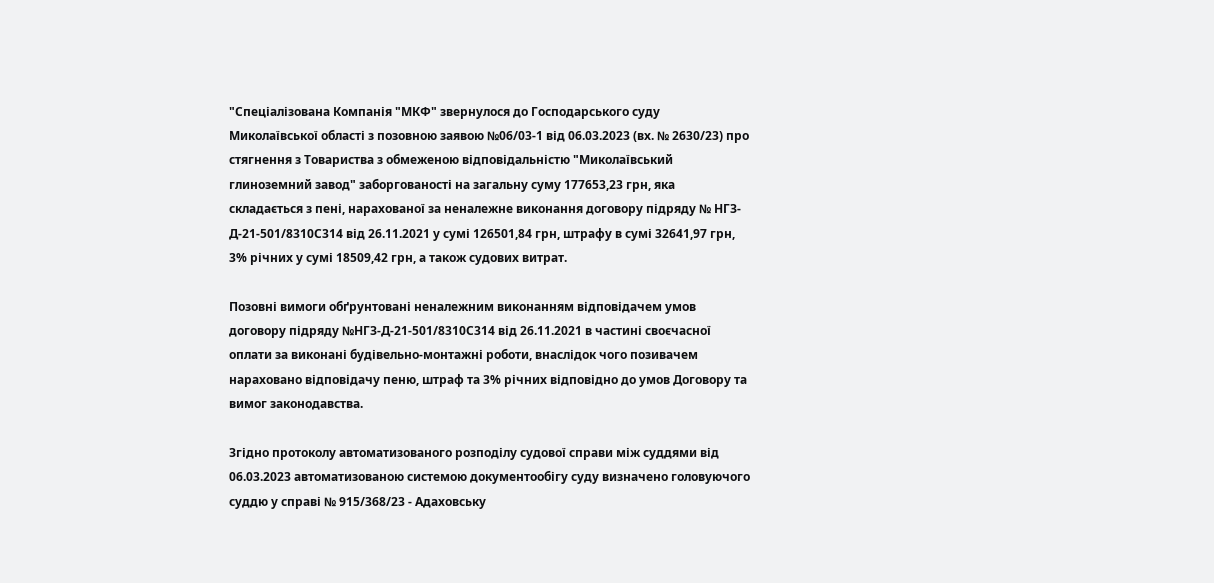"Спеціалізована Компанія "МКФ" звернулося до Господарського суду Миколаївської області з позовною заявою №06/03-1 від 06.03.2023 (вх. № 2630/23) про стягнення з Товариства з обмеженою відповідальністю "Миколаївський глиноземний завод" заборгованості на загальну суму 177653,23 грн, яка складається з пені, нарахованої за неналежне виконання договору підряду № НГЗ-Д-21-501/8310С314 від 26.11.2021 у сумі 126501,84 грн, штрафу в сумі 32641,97 грн, 3% річних у сумі 18509,42 грн, а також судових витрат.

Позовні вимоги обґрунтовані неналежним виконанням відповідачем умов договору підряду №НГЗ-Д-21-501/8310С314 від 26.11.2021 в частині своєчасної оплати за виконані будівельно-монтажні роботи, внаслідок чого позивачем нараховано відповідачу пеню, штраф та 3% річних відповідно до умов Договору та вимог законодавства.

Згідно протоколу автоматизованого розподілу судової справи між суддями від 06.03.2023 автоматизованою системою документообігу суду визначено головуючого суддю у справі № 915/368/23 - Адаховську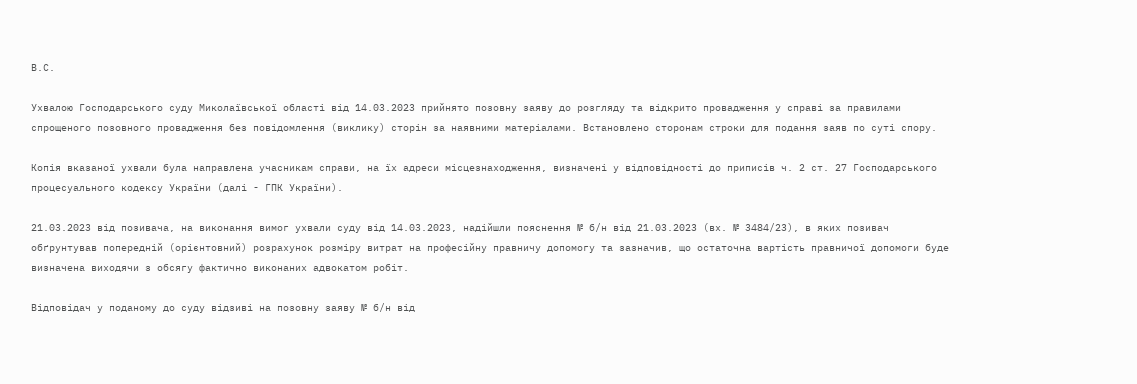В.С.

Ухвалою Господарського суду Миколаївської області від 14.03.2023 прийнято позовну заяву до розгляду та відкрито провадження у справі за правилами спрощеного позовного провадження без повідомлення (виклику) сторін за наявними матеріалами. Встановлено сторонам строки для подання заяв по суті спору.

Копія вказаної ухвали була направлена учасникам справи, на їх адреси місцезнаходження, визначені у відповідності до приписів ч. 2 ст. 27 Господарського процесуального кодексу України (далі - ГПК України).

21.03.2023 від позивача, на виконання вимог ухвали суду від 14.03.2023, надійшли пояснення № б/н від 21.03.2023 (вх. № 3484/23), в яких позивач обґрунтував попередній (орієнтовний) розрахунок розміру витрат на професійну правничу допомогу та зазначив, що остаточна вартість правничої допомоги буде визначена виходячи з обсягу фактично виконаних адвокатом робіт.

Відповідач у поданому до суду відзиві на позовну заяву № б/н від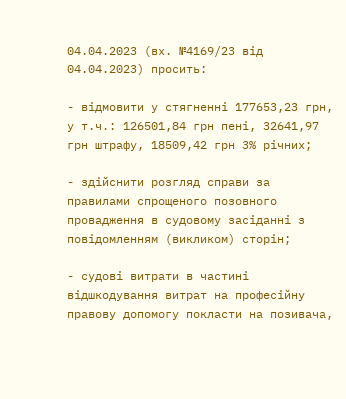04.04.2023 (вх. №4169/23 від 04.04.2023) просить:

- відмовити у стягненні 177653,23 грн, у т.ч.: 126501,84 грн пені, 32641,97 грн штрафу, 18509,42 грн 3% річних;

- здійснити розгляд справи за правилами спрощеного позовного провадження в судовому засіданні з повідомленням (викликом) сторін;

- судові витрати в частині відшкодування витрат на професійну правову допомогу покласти на позивача,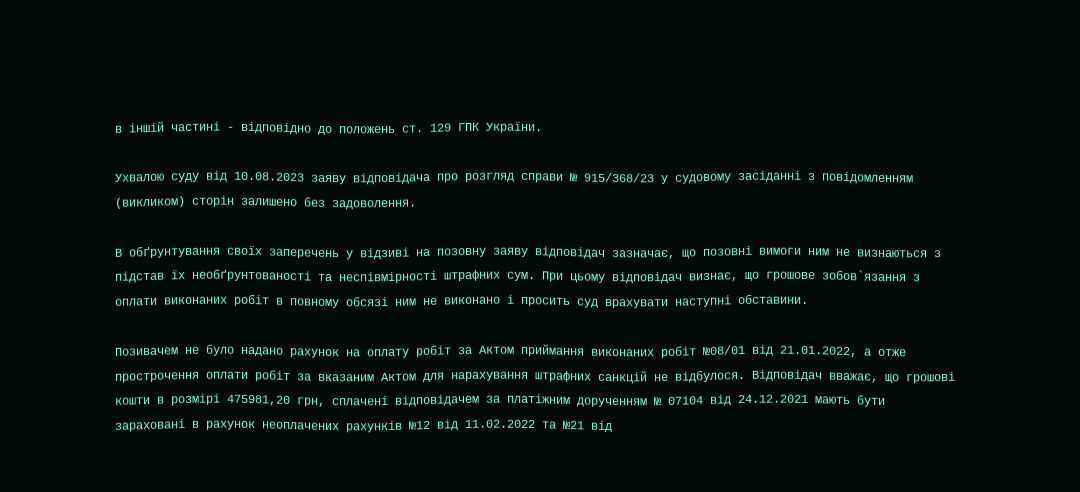в іншій частині - відповідно до положень ст. 129 ГПК України.

Ухвалою суду від 10.08.2023 заяву відповідача про розгляд справи № 915/368/23 у судовому засіданні з повідомленням (викликом) сторін залишено без задоволення.

В обґрунтування своїх заперечень у відзиві на позовну заяву відповідач зазначає, що позовні вимоги ним не визнаються з підстав їх необґрунтованості та неспівмірності штрафних сум. При цьому відповідач визнає, що грошове зобов`язання з оплати виконаних робіт в повному обсязі ним не виконано і просить суд врахувати наступні обставини.

Позивачем не було надано рахунок на оплату робіт за Актом приймання виконаних робіт №08/01 від 21.01.2022, а отже прострочення оплати робіт за вказаним Актом для нарахування штрафних санкцій не відбулося. Відповідач вважає, що грошові кошти в розмірі 475981,20 грн, сплачені відповідачем за платіжним дорученням № 07104 від 24.12.2021 мають бути зараховані в рахунок неоплачених рахунків №12 від 11.02.2022 та №21 від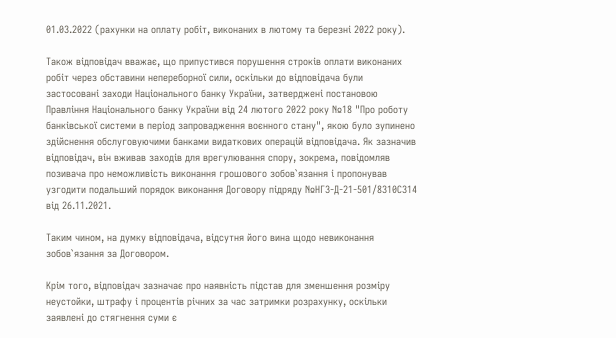01.03.2022 (рахунки на оплату робіт, виконаних в лютому та березні 2022 року).

Також відповідач вважає, що припустився порушення строків оплати виконаних робіт через обставини непереборної сили, оскільки до відповідача були застосовані заходи Національного банку України, затверджені постановою Правління Національного банку України від 24 лютого 2022 року №18 "Про роботу банківської системи в період запровадження воєнного стану", якою було зупинено здійснення обслуговуючими банками видаткових операцій відповідача. Як зазначив відповідач, він вживав заходів для врегулювання спору, зокрема, повідомляв позивача про неможливість виконання грошового зобов`язання і пропонував узгодити подальший порядок виконання Договору підряду №НГЗ-Д-21-501/8310С314 від 26.11.2021.

Таким чином, на думку відповідача, відсутня його вина щодо невиконання зобов`язання за Договором.

Крім того, відповідач зазначає про наявність підстав для зменшення розміру неустойки, штрафу і процентів річних за час затримки розрахунку, оскільки заявлені до стягнення суми є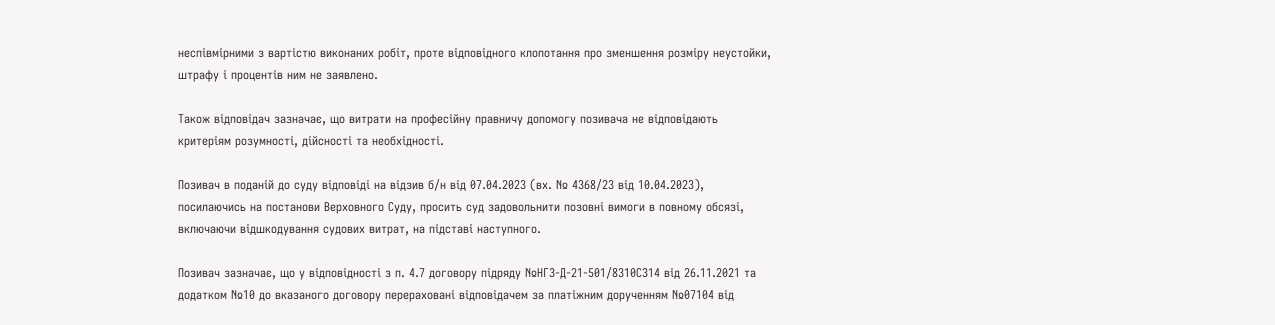неспівмірними з вартістю виконаних робіт, проте відповідного клопотання про зменшення розміру неустойки, штрафу і процентів ним не заявлено.

Також відповідач зазначає, що витрати на професійну правничу допомогу позивача не відповідають критеріям розумності, дійсності та необхідності.

Позивач в поданій до суду відповіді на відзив б/н від 07.04.2023 (вх. № 4368/23 від 10.04.2023), посилаючись на постанови Верховного Суду, просить суд задовольнити позовні вимоги в повному обсязі, включаючи відшкодування судових витрат, на підставі наступного.

Позивач зазначає, що у відповідності з п. 4.7 договору підряду №НГЗ-Д-21-501/8310С314 від 26.11.2021 та додатком №10 до вказаного договору перераховані відповідачем за платіжним дорученням №07104 від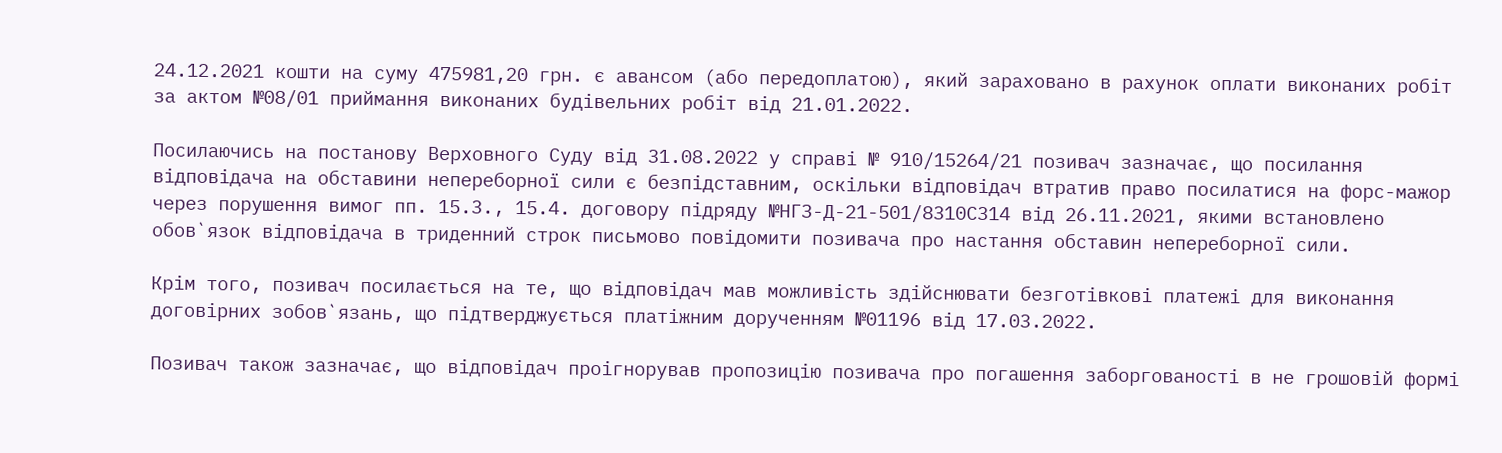24.12.2021 кошти на суму 475981,20 грн. є авансом (або передоплатою), який зараховано в рахунок оплати виконаних робіт за актом №08/01 приймання виконаних будівельних робіт від 21.01.2022.

Посилаючись на постанову Верховного Суду від 31.08.2022 у cправі № 910/15264/21 позивач зазначає, що посилання відповідача на обставини непереборної сили є безпідставним, оскільки відповідач втратив право посилатися на форс-мажор через порушення вимог пп. 15.3., 15.4. договору підряду №НГЗ-Д-21-501/8310С314 від 26.11.2021, якими встановлено обов`язок відповідача в триденний строк письмово повідомити позивача про настання обставин непереборної сили.

Крім того, позивач посилається на те, що відповідач мав можливість здійснювати безготівкові платежі для виконання договірних зобов`язань, що підтверджується платіжним дорученням №01196 від 17.03.2022.

Позивач також зазначає, що відповідач проігнорував пропозицію позивача про погашення заборгованості в не грошовій формі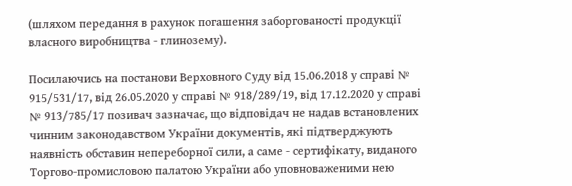(шляхом передання в рахунок погашення заборгованості продукції власного виробництва - глинозему).

Посилаючись на постанови Верховного Суду від 15.06.2018 у справі № 915/531/17, від 26.05.2020 у справі № 918/289/19, від 17.12.2020 у справі № 913/785/17 позивач зазначає, що відповідач не надав встановлених чинним законодавством України документів, які підтверджують наявність обставин непереборної сили, а саме - сертифікату, виданого Торгово-промисловою палатою України або уповноваженими нею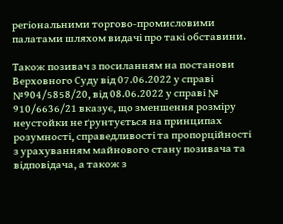регіональними торгово-промисловими палатами шляхом видачі про такі обставини.

Також позивач з посиланням на постанови Верховного Суду від 07.06.2022 у cправі №904/5858/20, від 08.06.2022 у cправі № 910/6636/21 вказує, що зменшення розміру неустойки не ґрунтується на принципах розумності, справедливості та пропорційності з урахуванням майнового стану позивача та відповідача, а також з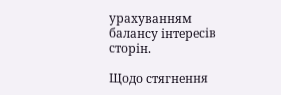урахуванням балансу інтересів сторін.

Щодо стягнення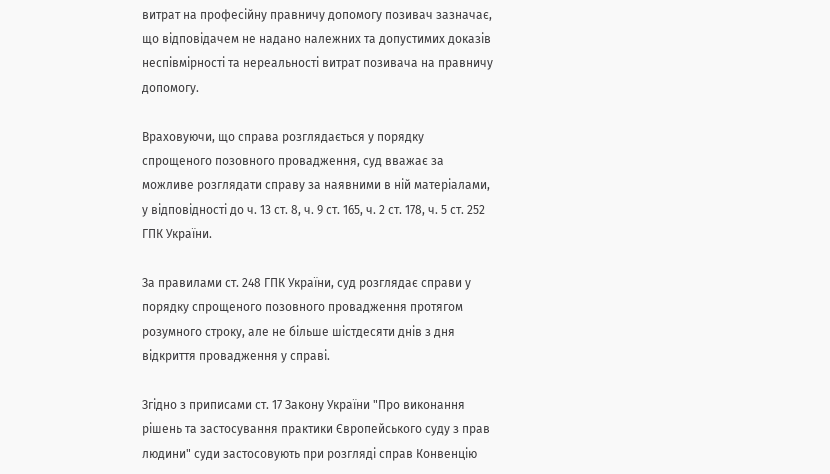витрат на професійну правничу допомогу позивач зазначає, що відповідачем не надано належних та допустимих доказів неспівмірності та нереальності витрат позивача на правничу допомогу.

Враховуючи, що справа розглядається у порядку спрощеного позовного провадження, суд вважає за можливе розглядати справу за наявними в ній матеріалами, у відповідності до ч. 13 ст. 8, ч. 9 ст. 165, ч. 2 ст. 178, ч. 5 ст. 252 ГПК України.

За правилами ст. 248 ГПК України, суд розглядає справи у порядку спрощеного позовного провадження протягом розумного строку, але не більше шістдесяти днів з дня відкриття провадження у справі.

Згідно з приписами ст. 17 Закону України "Про виконання рішень та застосування практики Європейського суду з прав людини" суди застосовують при розгляді справ Конвенцію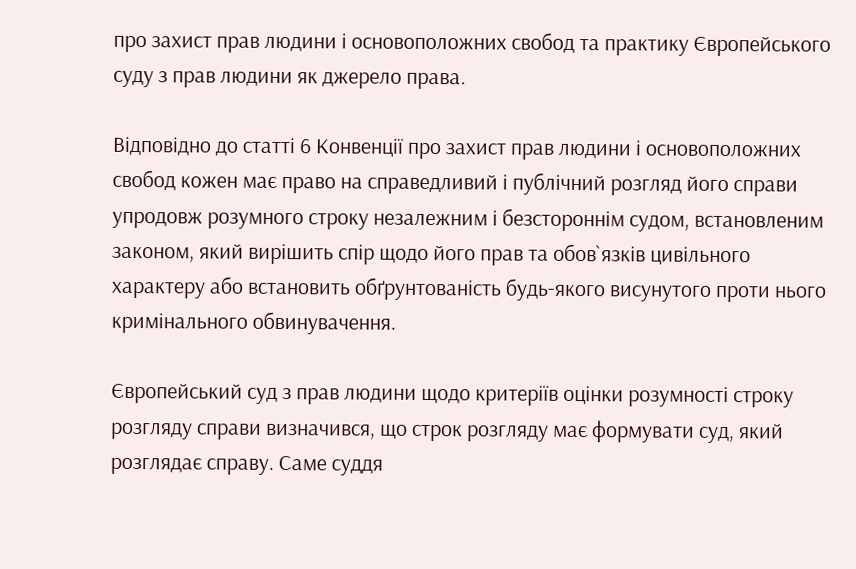про захист прав людини і основоположних свобод та практику Європейського суду з прав людини як джерело права.

Відповідно до статті 6 Конвенції про захист прав людини і основоположних свобод кожен має право на справедливий і публічний розгляд його справи упродовж розумного строку незалежним і безстороннім судом, встановленим законом, який вирішить спір щодо його прав та обов`язків цивільного характеру або встановить обґрунтованість будь-якого висунутого проти нього кримінального обвинувачення.

Європейський суд з прав людини щодо критеріїв оцінки розумності строку розгляду справи визначився, що строк розгляду має формувати суд, який розглядає справу. Саме суддя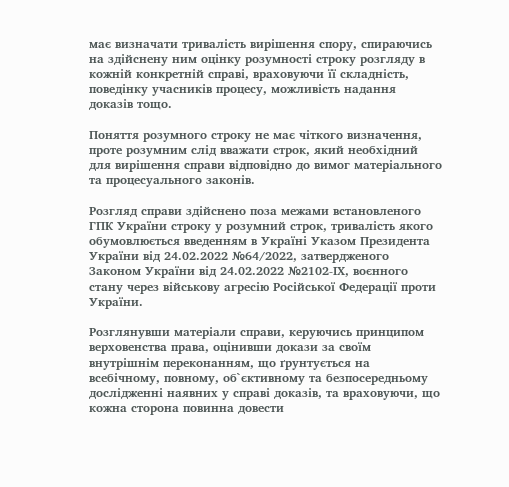має визначати тривалість вирішення спору, спираючись на здійснену ним оцінку розумності строку розгляду в кожній конкретній справі, враховуючи її складність, поведінку учасників процесу, можливість надання доказів тощо.

Поняття розумного строку не має чіткого визначення, проте розумним слід вважати строк, який необхідний для вирішення справи відповідно до вимог матеріального та процесуального законів.

Розгляд справи здійснено поза межами встановленого ГПК України строку у розумний строк, тривалість якого обумовлюється введенням в Україні Указом Президента України від 24.02.2022 №64/2022, затвердженого Законом України від 24.02.2022 №2102-ІХ, воєнного стану через військову агресію Російської Федерації проти України.

Розглянувши матеріали справи, керуючись принципом верховенства права, оцінивши докази за своїм внутрішнім переконанням, що ґрунтується на всебічному, повному, об`єктивному та безпосередньому дослідженні наявних у справі доказів, та враховуючи, що кожна сторона повинна довести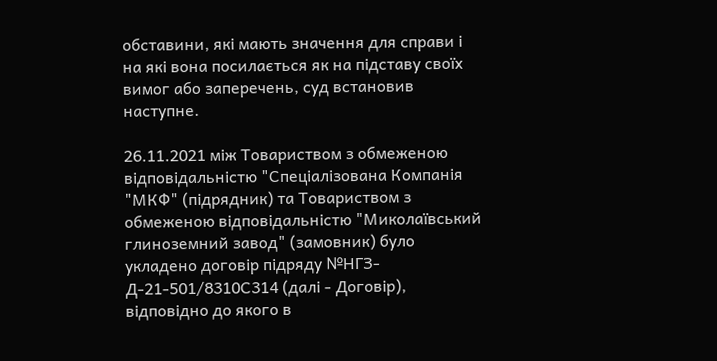обставини, які мають значення для справи і на які вона посилається як на підставу своїх вимог або заперечень, суд встановив наступне.

26.11.2021 між Товариством з обмеженою відповідальністю "Спеціалізована Компанія "МКФ" (підрядник) та Товариством з обмеженою відповідальністю "Миколаївський глиноземний завод" (замовник) було укладено договір підряду №НГЗ-Д-21-501/8310С314 (далі - Договір), відповідно до якого в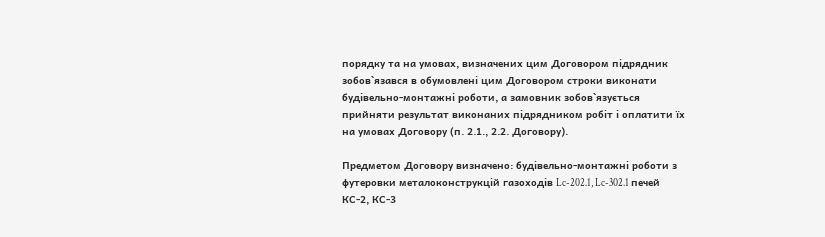порядку та на умовах, визначених цим Договором підрядник зобов`язався в обумовлені цим Договором строки виконати будівельно-монтажні роботи, а замовник зобов`язується прийняти результат виконаних підрядником робіт і оплатити їх на умовах Договору (п. 2.1., 2.2. Договору).

Предметом Договору визначено: будівельно-монтажні роботи з футеровки металоконструкцій газоходів Lc-202.1, Lc-302.1 печей КС-2, КС-3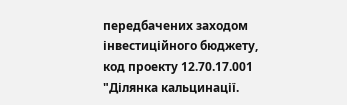передбачених заходом інвестиційного бюджету, код проекту 12.70.17.001 "Ділянка кальцинації.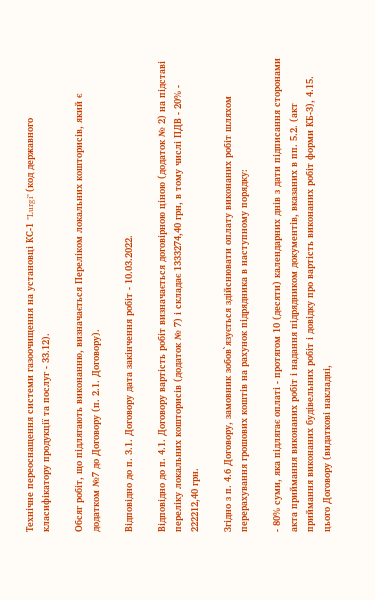Технічне переоснащення системи газоочищення на установці КС-1 "Lurgi" (код державного класифікатору продукції та послуг - 33.12).

Обсяг робіт, що підлягають виконанню, визначається Переліком локальних кошторисів, який є додатком №7 до Договору (п. 2.1. Договору).

Відповідно до п. 3.1. Договору дата закінчення робіт - 10.03.2022.

Відповідно до п. 4.1. Договору вартість робіт визначається договірною ціною (додаток № 2) на підставі переліку локальних кошторисів (додаток № 7) і складає 1333274,40 грн, в тому числі ПДВ - 20% - 222212,40 грн.

Згідно з п. 4.6 Договору, замовник зобов`язується здійснювати оплату виконаних робіт шляхом перерахування грошових коштів на рахунок підрядника в наступному порядку:

- 80% суми, яка підлягає оплаті - протягом 10 (десяти) календарних днів з дати підписання сторонами акта приймання виконаних робіт і надання підрядником документів, вказаних в пп. 5.2. (акт приймання виконаних будівельних робіт і довідку про вартість виконаних робіт форми КБ-3), 4.15. цього Договору (видаткові накладні,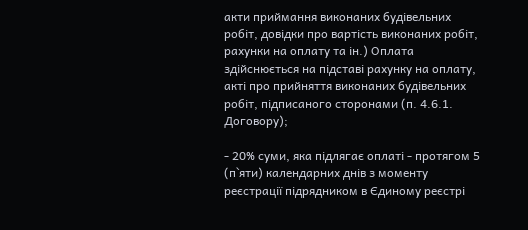акти приймання виконаних будівельних робіт, довідки про вартість виконаних робіт, рахунки на оплату та ін.) Оплата здійснюється на підставі рахунку на оплату, акті про прийняття виконаних будівельних робіт, підписаного сторонами (п. 4.6.1. Договору);

- 20% суми, яка підлягає оплаті - протягом 5 (п`яти) календарних днів з моменту реєстрації підрядником в Єдиному реєстрі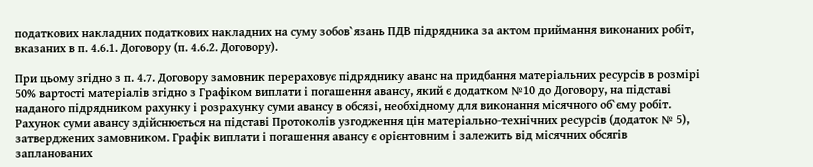податкових накладних податкових накладних на суму зобов`язань ПДВ підрядника за актом приймання виконаних робіт, вказаних в п. 4.6.1. Договору (п. 4.6.2. Договору).

При цьому згідно з п. 4.7. Договору замовник перераховує підряднику аванс на придбання матеріальних ресурсів в розмірі 50% вартості матеріалів згідно з Графіком виплати і погашення авансу, який є додатком №10 до Договору, на підставі наданого підрядником рахунку і розрахунку суми авансу в обсязі, необхідному для виконання місячного об`єму робіт. Рахунок суми авансу здійснюється на підставі Протоколів узгодження цін матеріально-технічних ресурсів (додаток № 5), затверджених замовником. Графік виплати і погашення авансу є орієнтовним і залежить від місячних обсягів запланованих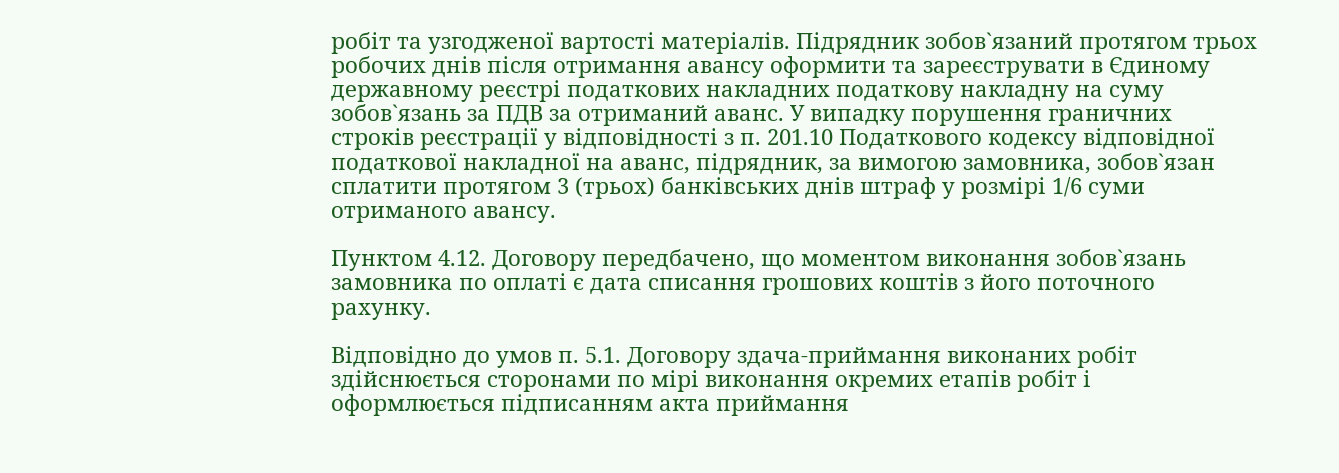робіт та узгодженої вартості матеріалів. Підрядник зобов`язаний протягом трьох робочих днів після отримання авансу оформити та зареєструвати в Єдиному державному реєстрі податкових накладних податкову накладну на суму зобов`язань за ПДВ за отриманий аванс. У випадку порушення граничних строків реєстрації у відповідності з п. 201.10 Податкового кодексу відповідної податкової накладної на аванс, підрядник, за вимогою замовника, зобов`язан сплатити протягом 3 (трьох) банківських днів штраф у розмірі 1/6 суми отриманого авансу.

Пунктом 4.12. Договору передбачено, що моментом виконання зобов`язань замовника по оплаті є дата списання грошових коштів з його поточного рахунку.

Відповідно до умов п. 5.1. Договору здача-приймання виконаних робіт здійснюється сторонами по мірі виконання окремих етапів робіт і оформлюється підписанням акта приймання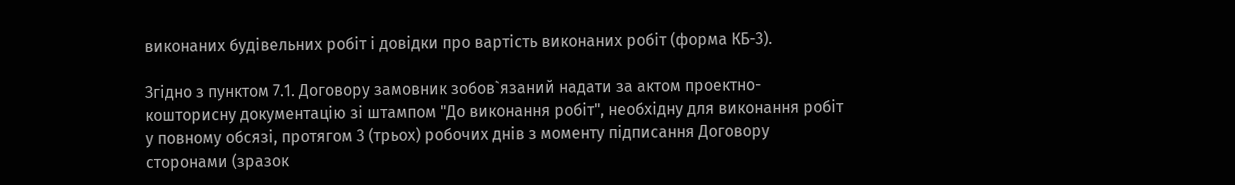виконаних будівельних робіт і довідки про вартість виконаних робіт (форма КБ-3).

Згідно з пунктом 7.1. Договору замовник зобов`язаний надати за актом проектно-кошторисну документацію зі штампом "До виконання робіт", необхідну для виконання робіт у повному обсязі, протягом 3 (трьох) робочих днів з моменту підписання Договору сторонами (зразок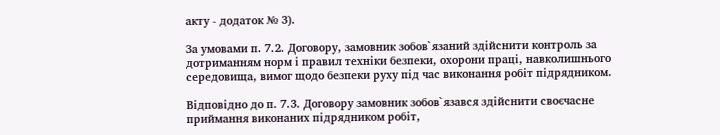акту - додаток № 3).

За умовами п. 7.2. Договору, замовник зобов`язаний здійснити контроль за дотриманням норм і правил техніки безпеки, охорони праці, навколишнього середовища, вимог щодо безпеки руху під час виконання робіт підрядником.

Відповідно до п. 7.3. Договору замовник зобов`язався здійснити своєчасне приймання виконаних підрядником робіт,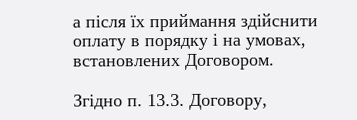а після їх приймання здійснити оплату в порядку і на умовах, встановлених Договором.

Згідно п. 13.3. Договору,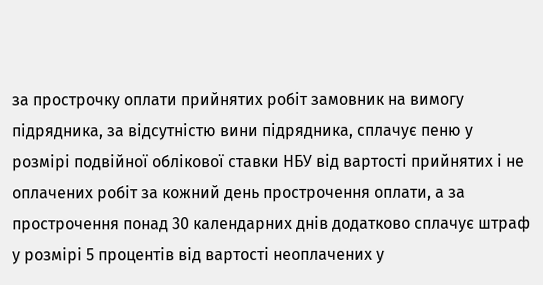за прострочку оплати прийнятих робіт замовник на вимогу підрядника, за відсутністю вини підрядника, сплачує пеню у розмірі подвійної облікової ставки НБУ від вартості прийнятих і не оплачених робіт за кожний день прострочення оплати, а за прострочення понад 30 календарних днів додатково сплачує штраф у розмірі 5 процентів від вартості неоплачених у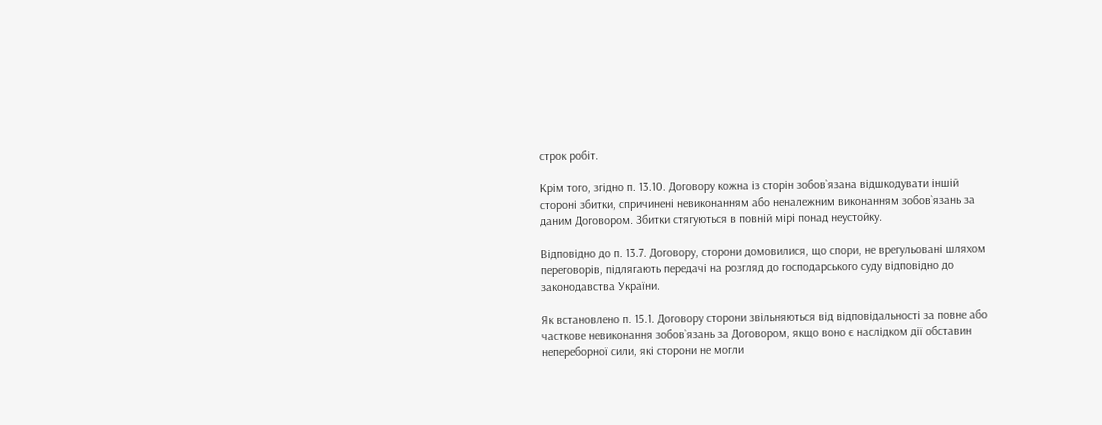строк робіт.

Крім того, згідно п. 13.10. Договору кожна із сторін зобов`язана відшкодувати іншій стороні збитки, спричинені невиконанням або неналежним виконанням зобов`язань за даним Договором. Збитки стягуються в повній мірі понад неустойку.

Відповідно до п. 13.7. Договору, сторони домовилися, що спори, не врегульовані шляхом переговорів, підлягають передачі на розгляд до господарського суду відповідно до законодавства України.

Як встановлено п. 15.1. Договору сторони звільняються від відповідальності за повне або часткове невиконання зобов`язань за Договором, якщо воно є наслідком дії обставин непереборної сили, які сторони не могли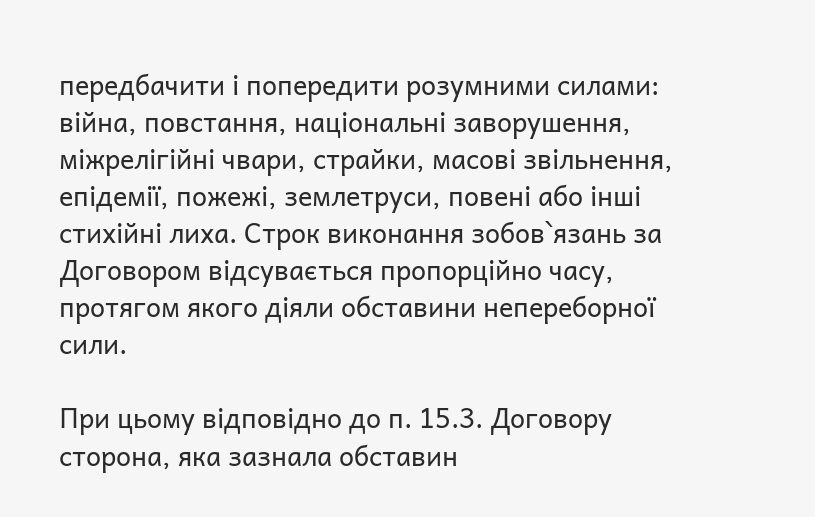передбачити і попередити розумними силами: війна, повстання, національні заворушення, міжрелігійні чвари, страйки, масові звільнення, епідемії, пожежі, землетруси, повені або інші стихійні лиха. Строк виконання зобов`язань за Договором відсувається пропорційно часу, протягом якого діяли обставини непереборної сили.

При цьому відповідно до п. 15.3. Договору сторона, яка зазнала обставин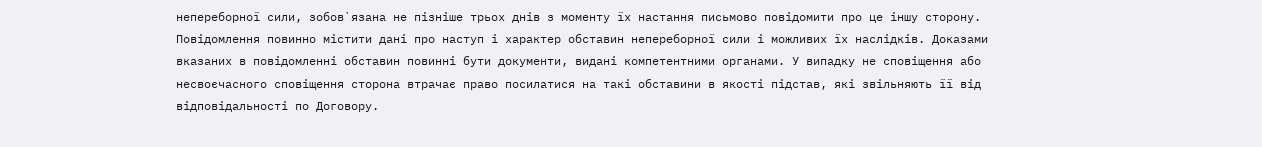непереборної сили, зобов`язана не пізніше трьох днів з моменту їх настання письмово повідомити про це іншу сторону. Повідомлення повинно містити дані про наступ і характер обставин непереборної сили і можливих їх наслідків. Доказами вказаних в повідомленні обставин повинні бути документи, видані компетентними органами. У випадку не сповіщення або несвоєчасного сповіщення сторона втрачає право посилатися на такі обставини в якості підстав, які звільняють її від відповідальності по Договору.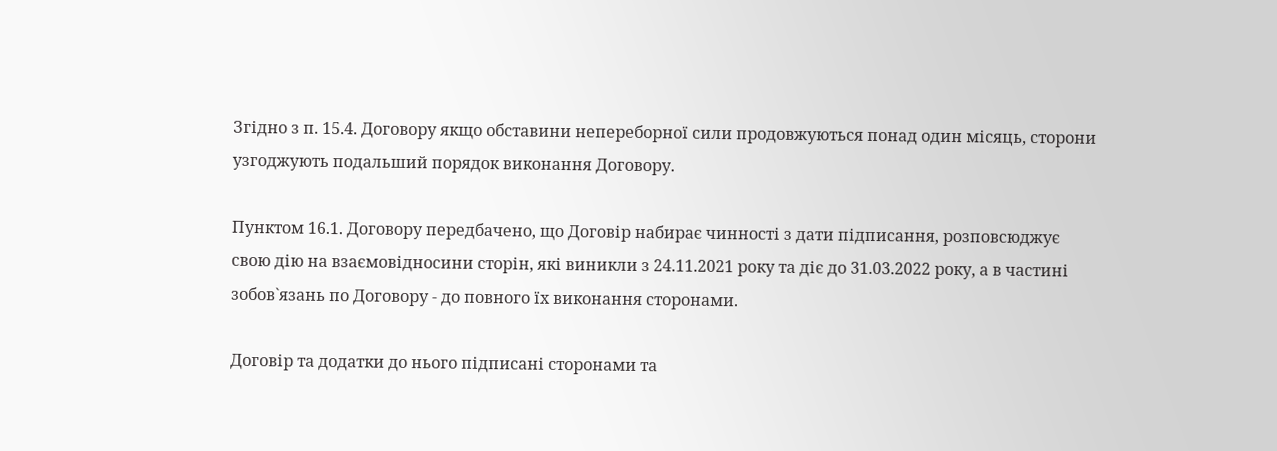Згідно з п. 15.4. Договору якщо обставини непереборної сили продовжуються понад один місяць, сторони узгоджують подальший порядок виконання Договору.

Пунктом 16.1. Договору передбачено, що Договір набирає чинності з дати підписання, розповсюджує свою дію на взаємовідносини сторін, які виникли з 24.11.2021 року та діє до 31.03.2022 року, а в частині зобов`язань по Договору - до повного їх виконання сторонами.

Договір та додатки до нього підписані сторонами та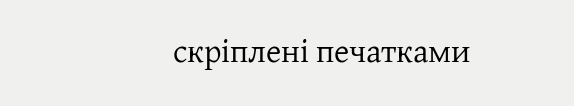скріплені печатками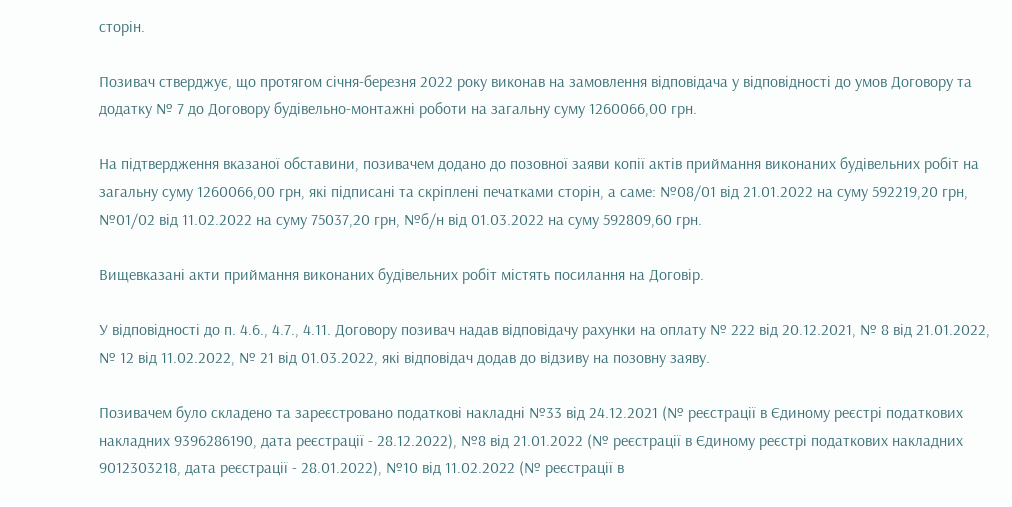сторін.

Позивач стверджує, що протягом січня-березня 2022 року виконав на замовлення відповідача у відповідності до умов Договору та додатку № 7 до Договору будівельно-монтажні роботи на загальну суму 1260066,00 грн.

На підтвердження вказаної обставини, позивачем додано до позовної заяви копії актів приймання виконаних будівельних робіт на загальну суму 1260066,00 грн, які підписані та скріплені печатками сторін, а саме: №08/01 від 21.01.2022 на суму 592219,20 грн, №01/02 від 11.02.2022 на суму 75037,20 грн, №б/н від 01.03.2022 на суму 592809,60 грн.

Вищевказані акти приймання виконаних будівельних робіт містять посилання на Договір.

У відповідності до п. 4.6., 4.7., 4.11. Договору позивач надав відповідачу рахунки на оплату № 222 від 20.12.2021, № 8 від 21.01.2022, № 12 від 11.02.2022, № 21 від 01.03.2022, які відповідач додав до відзиву на позовну заяву.

Позивачем було складено та зареєстровано податкові накладні №33 від 24.12.2021 (№ реєстрації в Єдиному реєстрі податкових накладних 9396286190, дата реєстрації - 28.12.2022), №8 від 21.01.2022 (№ реєстрації в Єдиному реєстрі податкових накладних 9012303218, дата реєстрації - 28.01.2022), №10 від 11.02.2022 (№ реєстрації в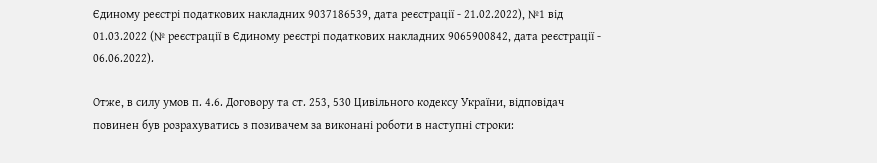Єдиному реєстрі податкових накладних 9037186539, дата реєстрації - 21.02.2022), №1 від 01.03.2022 (№ реєстрації в Єдиному реєстрі податкових накладних 9065900842, дата реєстрації - 06.06.2022).

Отже, в силу умов п. 4.6. Договору та ст. 253, 530 Цивільного кодексу України, відповідач повинен був розрахуватись з позивачем за виконані роботи в наступні строки: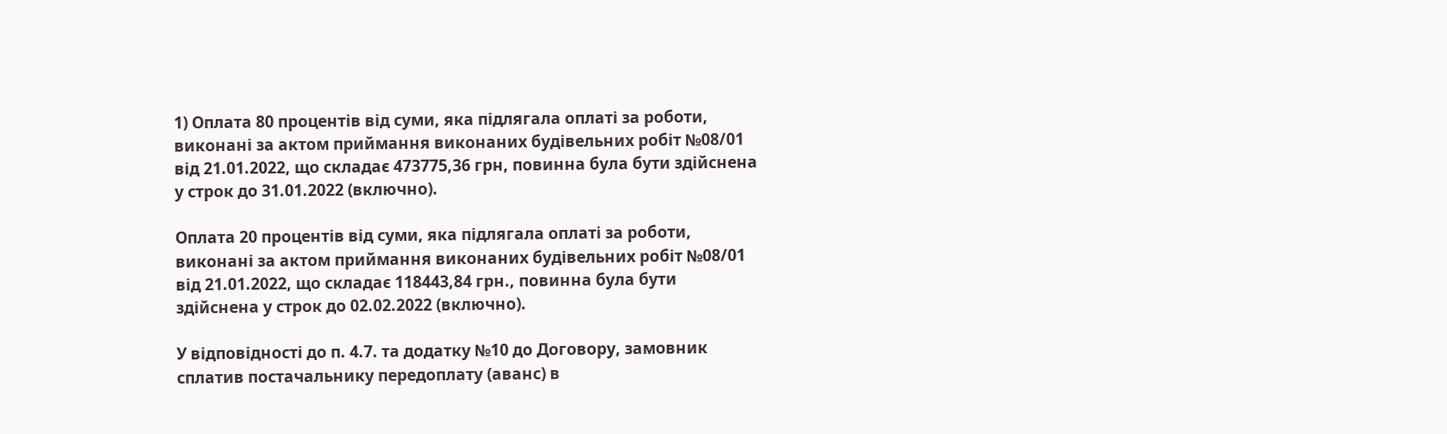1) Оплата 80 процентів від суми, яка підлягала оплаті за роботи, виконані за актом приймання виконаних будівельних робіт №08/01 від 21.01.2022, що складає 473775,36 грн, повинна була бути здійснена у строк до 31.01.2022 (включно).

Оплата 20 процентів від суми, яка підлягала оплаті за роботи, виконані за актом приймання виконаних будівельних робіт №08/01 від 21.01.2022, що складає 118443,84 грн., повинна була бути здійснена у строк до 02.02.2022 (включно).

У відповідності до п. 4.7. та додатку №10 до Договору, замовник сплатив постачальнику передоплату (аванс) в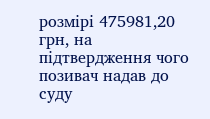розмірі 475981,20 грн, на підтвердження чого позивач надав до суду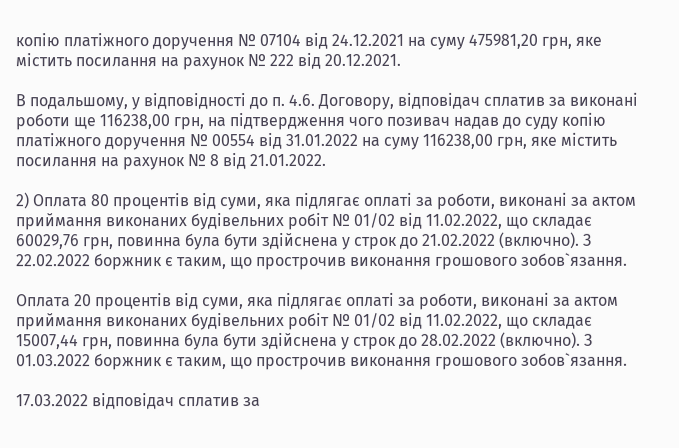копію платіжного доручення № 07104 від 24.12.2021 на суму 475981,20 грн, яке містить посилання на рахунок № 222 від 20.12.2021.

В подальшому, у відповідності до п. 4.6. Договору, відповідач сплатив за виконані роботи ще 116238,00 грн, на підтвердження чого позивач надав до суду копію платіжного доручення № 00554 від 31.01.2022 на суму 116238,00 грн, яке містить посилання на рахунок № 8 від 21.01.2022.

2) Оплата 80 процентів від суми, яка підлягає оплаті за роботи, виконані за актом приймання виконаних будівельних робіт № 01/02 від 11.02.2022, що складає 60029,76 грн, повинна була бути здійснена у строк до 21.02.2022 (включно). З 22.02.2022 боржник є таким, що прострочив виконання грошового зобов`язання.

Оплата 20 процентів від суми, яка підлягає оплаті за роботи, виконані за актом приймання виконаних будівельних робіт № 01/02 від 11.02.2022, що складає 15007,44 грн, повинна була бути здійснена у строк до 28.02.2022 (включно). З 01.03.2022 боржник є таким, що прострочив виконання грошового зобов`язання.

17.03.2022 відповідач сплатив за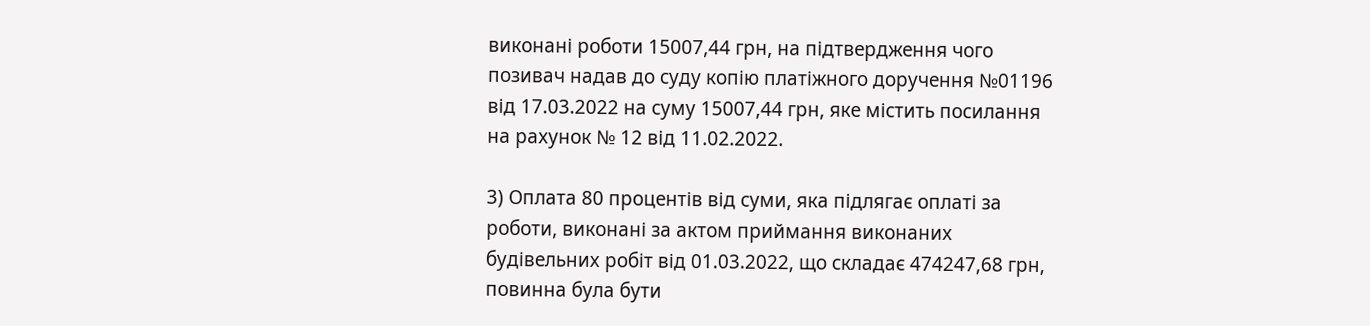виконані роботи 15007,44 грн, на підтвердження чого позивач надав до суду копію платіжного доручення №01196 від 17.03.2022 на суму 15007,44 грн, яке містить посилання на рахунок № 12 від 11.02.2022.

3) Оплата 80 процентів від суми, яка підлягає оплаті за роботи, виконані за актом приймання виконаних будівельних робіт від 01.03.2022, що складає 474247,68 грн, повинна була бути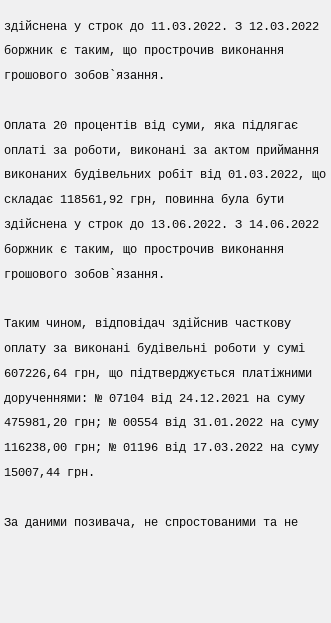здійснена у строк до 11.03.2022. З 12.03.2022 боржник є таким, що прострочив виконання грошового зобов`язання.

Оплата 20 процентів від суми, яка підлягає оплаті за роботи, виконані за актом приймання виконаних будівельних робіт від 01.03.2022, що складає 118561,92 грн, повинна була бути здійснена у строк до 13.06.2022. З 14.06.2022 боржник є таким, що прострочив виконання грошового зобов`язання.

Таким чином, відповідач здійснив часткову оплату за виконані будівельні роботи у сумі 607226,64 грн, що підтверджується платіжними дорученнями: № 07104 від 24.12.2021 на суму 475981,20 грн; № 00554 від 31.01.2022 на суму 116238,00 грн; № 01196 від 17.03.2022 на суму 15007,44 грн.

За даними позивача, не спростованими та не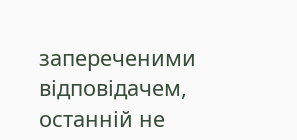запереченими відповідачем, останній не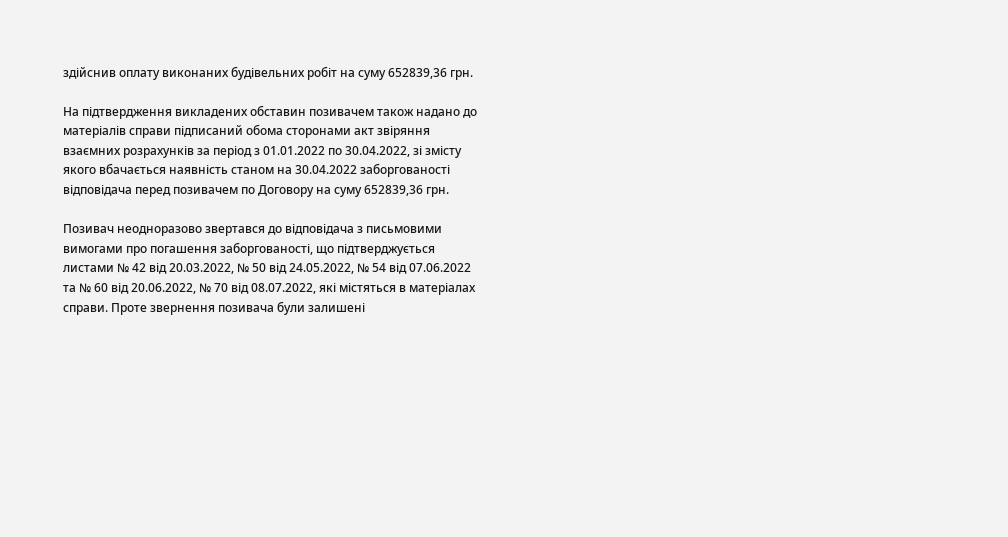здійснив оплату виконаних будівельних робіт на суму 652839,36 грн.

На підтвердження викладених обставин позивачем також надано до матеріалів справи підписаний обома сторонами акт звіряння взаємних розрахунків за період з 01.01.2022 по 30.04.2022, зі змісту якого вбачається наявність станом на 30.04.2022 заборгованості відповідача перед позивачем по Договору на суму 652839,36 грн.

Позивач неодноразово звертався до відповідача з письмовими вимогами про погашення заборгованості, що підтверджується листами № 42 від 20.03.2022, № 50 від 24.05.2022, № 54 від 07.06.2022 та № 60 від 20.06.2022, № 70 від 08.07.2022, які містяться в матеріалах справи. Проте звернення позивача були залишені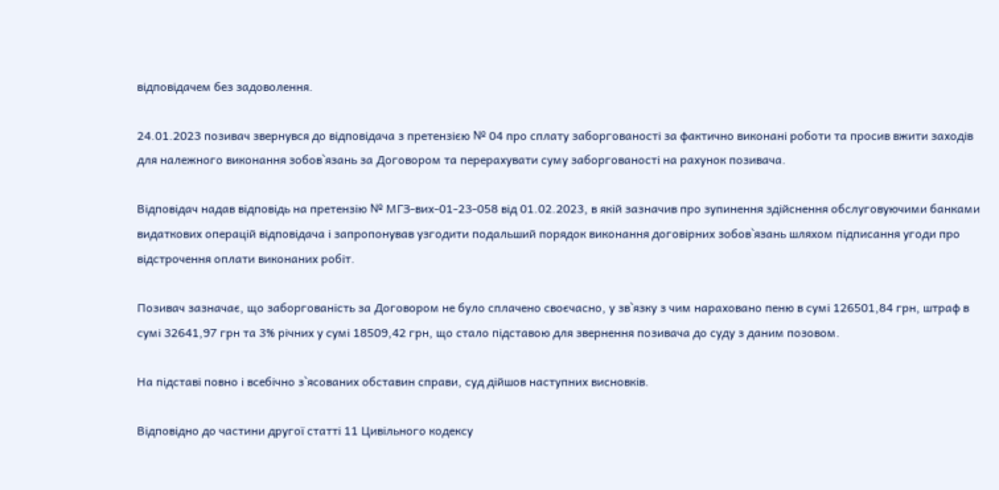відповідачем без задоволення.

24.01.2023 позивач звернувся до відповідача з претензією № 04 про сплату заборгованості за фактично виконані роботи та просив вжити заходів для належного виконання зобов`язань за Договором та перерахувати суму заборгованості на рахунок позивача.

Відповідач надав відповідь на претензію № МГЗ-вих-01-23-058 від 01.02.2023, в якій зазначив про зупинення здійснення обслуговуючими банками видаткових операцій відповідача і запропонував узгодити подальший порядок виконання договірних зобов`язань шляхом підписання угоди про відстрочення оплати виконаних робіт.

Позивач зазначає, що заборгованість за Договором не було сплачено своєчасно, у зв`язку з чим нараховано пеню в сумі 126501,84 грн, штраф в сумі 32641,97 грн та 3% річних у сумі 18509,42 грн, що стало підставою для звернення позивача до суду з даним позовом.

На підставі повно і всебічно з`ясованих обставин справи, суд дійшов наступних висновків.

Відповідно до частини другої статті 11 Цивільного кодексу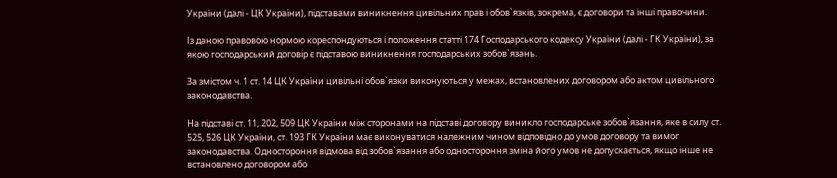України (далі - ЦК України), підставами виникнення цивільних прав і обов`язків, зокрема, є договори та інші правочини.

Із даною правовою нормою кореспондуються і положення статті 174 Господарського кодексу України (далі - ГК України), за якою господарський договір є підставою виникнення господарських зобов`язань.

За змістом ч. 1 ст. 14 ЦК України цивільні обов`язки виконуються у межах, встановлених договором або актом цивільного законодавства.

На підставі ст. 11, 202, 509 ЦК України між сторонами на підставі договору виникло господарське зобов`язання, яке в силу ст. 525, 526 ЦК України, ст. 193 ГК України має виконуватися належним чином відповідно до умов договору та вимог законодавства. Одностороння відмова від зобов`язання або одностороння зміна його умов не допускається, якщо інше не встановлено договором або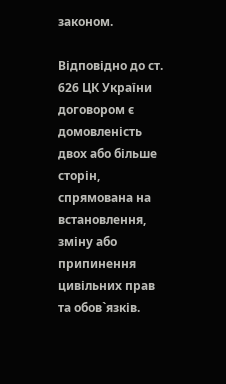законом.

Відповідно до ст. 626 ЦК України договором є домовленість двох або більше сторін, спрямована на встановлення, зміну або припинення цивільних прав та обов`язків.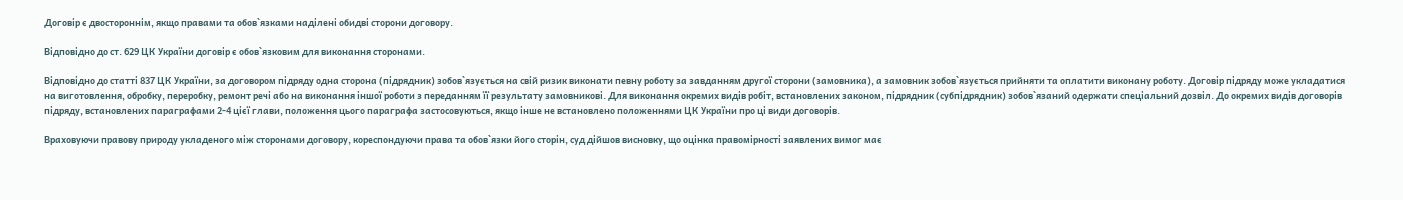Договір є двостороннім, якщо правами та обов`язками наділені обидві сторони договору.

Відповідно до ст. 629 ЦК України договір є обов`язковим для виконання сторонами.

Відповідно до статті 837 ЦК України, за договором підряду одна сторона (підрядник) зобов`язується на свій ризик виконати певну роботу за завданням другої сторони (замовника), а замовник зобов`язується прийняти та оплатити виконану роботу. Договір підряду може укладатися на виготовлення, обробку, переробку, ремонт речі або на виконання іншої роботи з переданням її результату замовникові. Для виконання окремих видів робіт, встановлених законом, підрядник (субпідрядник) зобов`язаний одержати спеціальний дозвіл. До окремих видів договорів підряду, встановлених параграфами 2-4 цієї глави, положення цього параграфа застосовуються, якщо інше не встановлено положеннями ЦК України про ці види договорів.

Враховуючи правову природу укладеного між сторонами договору, кореспондуючи права та обов`язки його сторін, суд дійшов висновку, що оцінка правомірності заявлених вимог має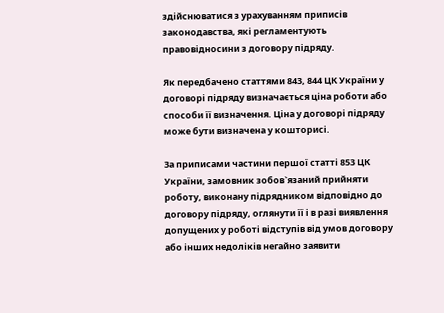здійснюватися з урахуванням приписів законодавства, які регламентують правовідносини з договору підряду.

Як передбачено статтями 843, 844 ЦК України у договорі підряду визначається ціна роботи або способи її визначення. Ціна у договорі підряду може бути визначена у кошторисі.

За приписами частини першої статті 853 ЦК України, замовник зобов`язаний прийняти роботу, виконану підрядником відповідно до договору підряду, оглянути її і в разі виявлення допущених у роботі відступів від умов договору або інших недоліків негайно заявити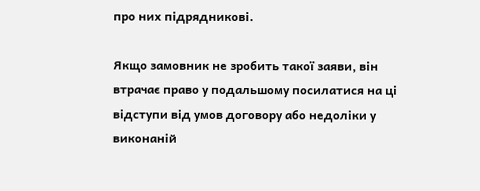про них підрядникові.

Якщо замовник не зробить такої заяви, він втрачає право у подальшому посилатися на ці відступи від умов договору або недоліки у виконаній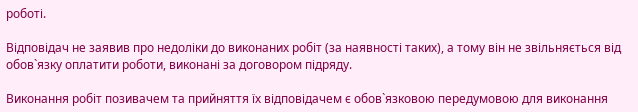роботі.

Відповідач не заявив про недоліки до виконаних робіт (за наявності таких), а тому він не звільняється від обов`язку оплатити роботи, виконані за договором підряду.

Виконання робіт позивачем та прийняття їх відповідачем є обов`язковою передумовою для виконання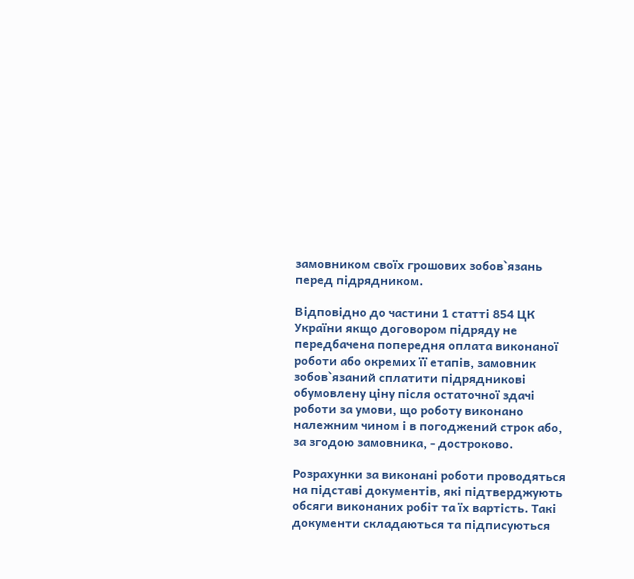замовником своїх грошових зобов`язань перед підрядником.

Відповідно до частини 1 статті 854 ЦК України якщо договором підряду не передбачена попередня оплата виконаної роботи або окремих її етапів, замовник зобов`язаний сплатити підрядникові обумовлену ціну після остаточної здачі роботи за умови, що роботу виконано належним чином і в погоджений строк або, за згодою замовника, - достроково.

Розрахунки за виконані роботи проводяться на підставі документів, які підтверджують обсяги виконаних робіт та їх вартість. Такі документи складаються та підписуються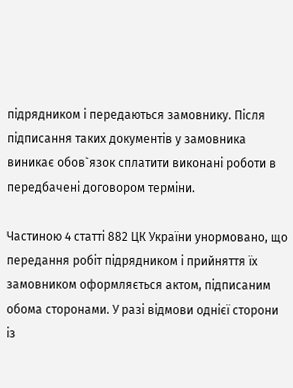підрядником і передаються замовнику. Після підписання таких документів у замовника виникає обов`язок сплатити виконані роботи в передбачені договором терміни.

Частиною 4 статті 882 ЦК України унормовано, що передання робіт підрядником і прийняття їх замовником оформляється актом, підписаним обома сторонами. У разі відмови однієї сторони із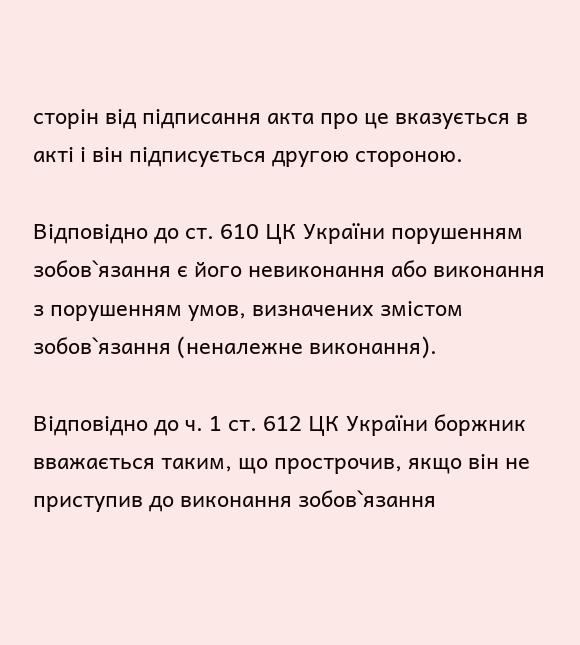сторін від підписання акта про це вказується в акті і він підписується другою стороною.

Відповідно до ст. 610 ЦК України порушенням зобов`язання є його невиконання або виконання з порушенням умов, визначених змістом зобов`язання (неналежне виконання).

Відповідно до ч. 1 ст. 612 ЦК України боржник вважається таким, що прострочив, якщо він не приступив до виконання зобов`язання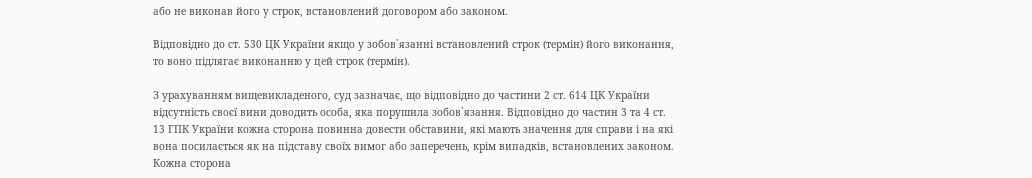або не виконав його у строк, встановлений договором або законом.

Відповідно до ст. 530 ЦК України якщо у зобов`язанні встановлений строк (термін) його виконання, то воно підлягає виконанню у цей строк (термін).

З урахуванням вищевикладеного, суд зазначає, що відповідно до частини 2 ст. 614 ЦК України відсутність своєї вини доводить особа, яка порушила зобов`язання. Відповідно до частин 3 та 4 ст. 13 ГПК України кожна сторона повинна довести обставини, які мають значення для справи і на які вона посилається як на підставу своїх вимог або заперечень, крім випадків, встановлених законом. Кожна сторона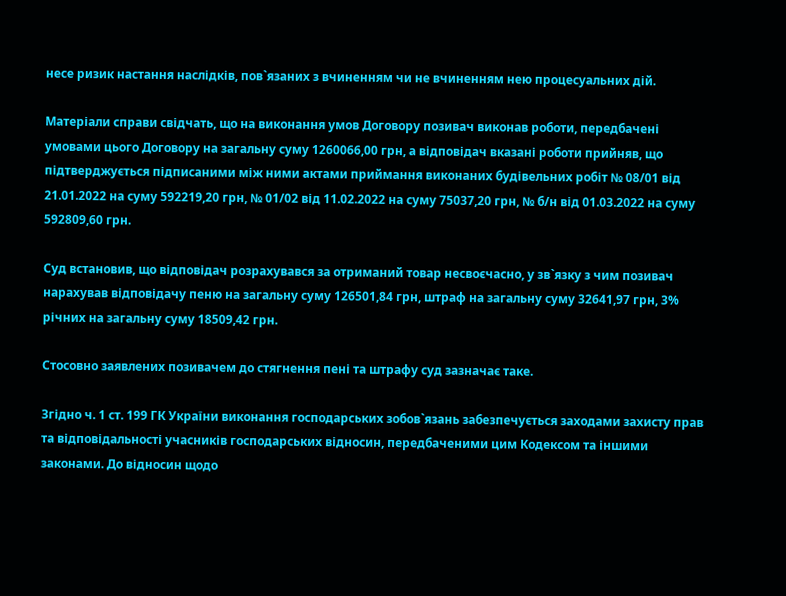несе ризик настання наслідків, пов`язаних з вчиненням чи не вчиненням нею процесуальних дій.

Матеріали справи свідчать, що на виконання умов Договору позивач виконав роботи, передбачені умовами цього Договору на загальну суму 1260066,00 грн, а відповідач вказані роботи прийняв, що підтверджується підписаними між ними актами приймання виконаних будівельних робіт № 08/01 від 21.01.2022 на суму 592219,20 грн, № 01/02 від 11.02.2022 на суму 75037,20 грн, № б/н від 01.03.2022 на суму 592809,60 грн.

Суд встановив, що відповідач розрахувався за отриманий товар несвоєчасно, у зв`язку з чим позивач нарахував відповідачу пеню на загальну суму 126501,84 грн, штраф на загальну суму 32641,97 грн, 3% річних на загальну суму 18509,42 грн.

Стосовно заявлених позивачем до стягнення пені та штрафу суд зазначає таке.

Згідно ч. 1 ст. 199 ГК України виконання господарських зобов`язань забезпечується заходами захисту прав та відповідальності учасників господарських відносин, передбаченими цим Кодексом та іншими законами. До відносин щодо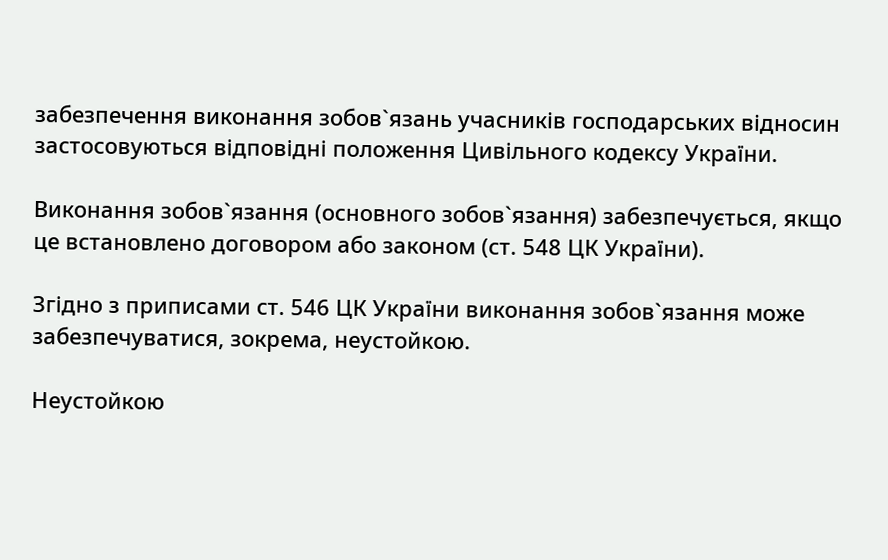забезпечення виконання зобов`язань учасників господарських відносин застосовуються відповідні положення Цивільного кодексу України.

Виконання зобов`язання (основного зобов`язання) забезпечується, якщо це встановлено договором або законом (ст. 548 ЦК України).

Згідно з приписами ст. 546 ЦК України виконання зобов`язання може забезпечуватися, зокрема, неустойкою.

Неустойкою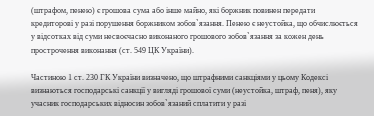(штрафом, пенею) є грошова сума або інше майно, які боржник повинен передати кредиторові у разі порушення боржником зобов`язання. Пенею є неустойка, що обчислюється у відсотках від суми несвоєчасно виконаного грошового зобов`язання за кожен день прострочення виконання (ст. 549 ЦК України).

Частиною 1 ст. 230 ГК України визначено, що штрафними санкціями у цьому Кодексі визнаються господарські санкції у вигляді грошової суми (неустойка, штраф, пеня), яку учасник господарських відносин зобов`язаний сплатити у разі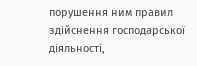порушення ним правил здійснення господарської діяльності,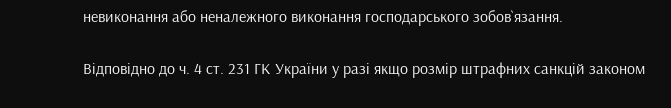невиконання або неналежного виконання господарського зобов`язання.

Відповідно до ч. 4 ст. 231 ГК України у разі якщо розмір штрафних санкцій законом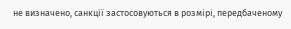не визначено, санкції застосовуються в розмірі, передбаченому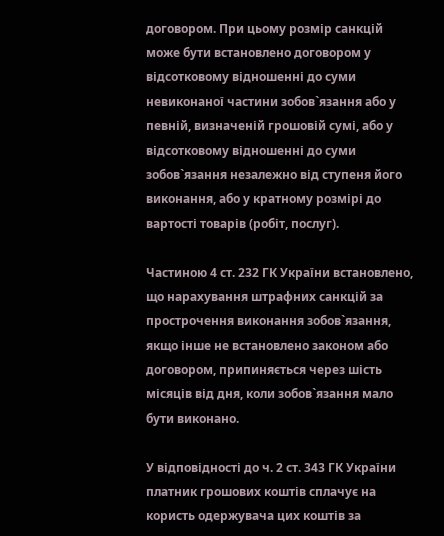договором. При цьому розмір санкцій може бути встановлено договором у відсотковому відношенні до суми невиконаної частини зобов`язання або у певній, визначеній грошовій сумі, або у відсотковому відношенні до суми зобов`язання незалежно від ступеня його виконання, або у кратному розмірі до вартості товарів (робіт, послуг).

Частиною 4 ст. 232 ГК України встановлено, що нарахування штрафних санкцій за прострочення виконання зобов`язання, якщо інше не встановлено законом або договором, припиняється через шість місяців від дня, коли зобов`язання мало бути виконано.

У відповідності до ч. 2 ст. 343 ГК України платник грошових коштів сплачує на користь одержувача цих коштів за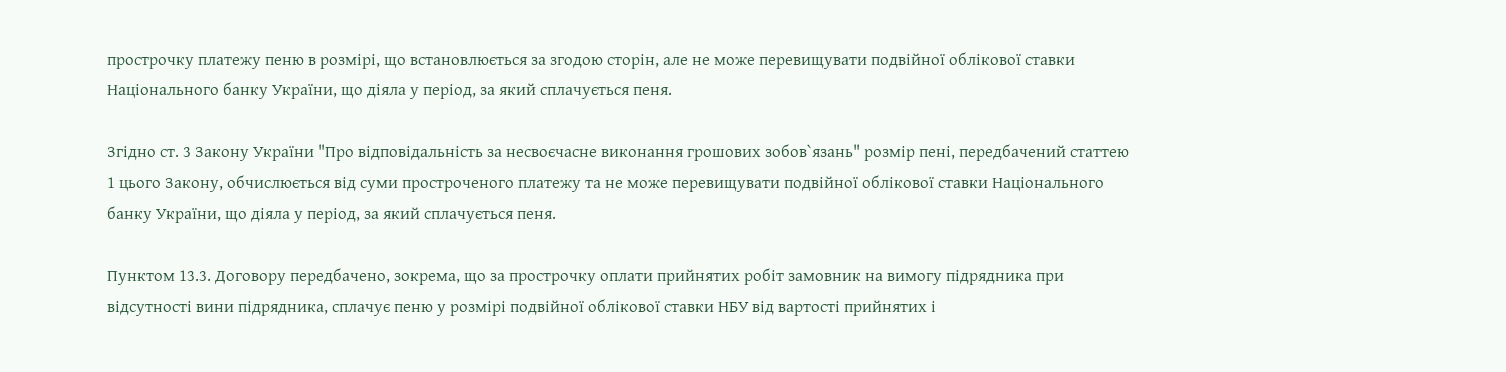прострочку платежу пеню в розмірі, що встановлюється за згодою сторін, але не може перевищувати подвійної облікової ставки Національного банку України, що діяла у період, за який сплачується пеня.

Згідно ст. 3 Закону України "Про відповідальність за несвоєчасне виконання грошових зобов`язань" розмір пені, передбачений статтею 1 цього Закону, обчислюється від суми простроченого платежу та не може перевищувати подвійної облікової ставки Національного банку України, що діяла у період, за який сплачується пеня.

Пунктом 13.3. Договору передбачено, зокрема, що за прострочку оплати прийнятих робіт замовник на вимогу підрядника при відсутності вини підрядника, сплачує пеню у розмірі подвійної облікової ставки НБУ від вартості прийнятих і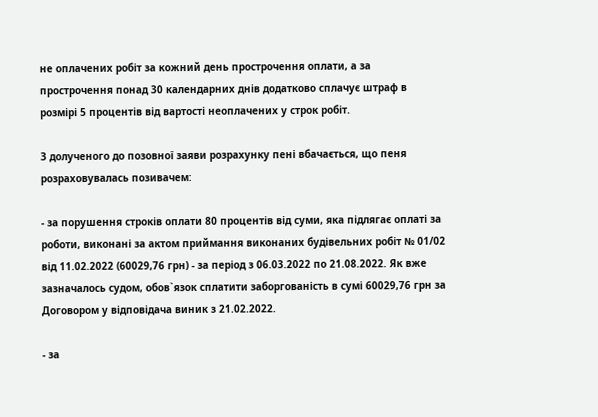не оплачених робіт за кожний день прострочення оплати, а за прострочення понад 30 календарних днів додатково сплачує штраф в розмірі 5 процентів від вартості неоплачених у строк робіт.

З долученого до позовної заяви розрахунку пені вбачається, що пеня розраховувалась позивачем:

- за порушення строків оплати 80 процентів від суми, яка підлягає оплаті за роботи, виконані за актом приймання виконаних будівельних робіт № 01/02 від 11.02.2022 (60029,76 грн) - за період з 06.03.2022 по 21.08.2022. Як вже зазначалось судом, обов`язок сплатити заборгованість в сумі 60029,76 грн за Договором у відповідача виник з 21.02.2022.

- за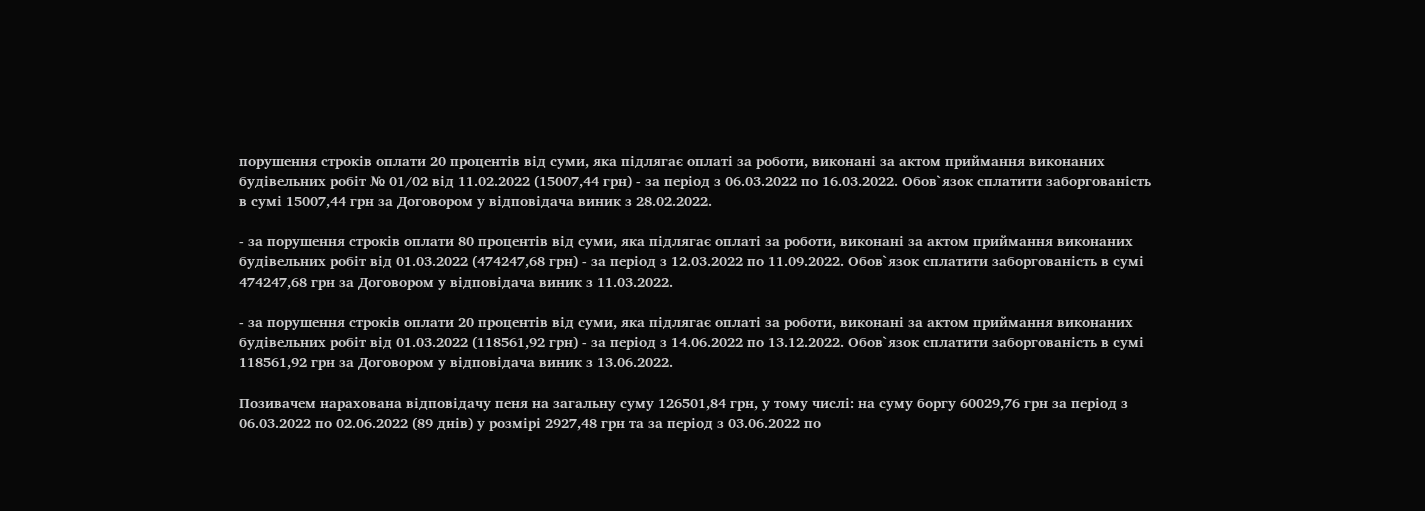порушення строків оплати 20 процентів від суми, яка підлягає оплаті за роботи, виконані за актом приймання виконаних будівельних робіт № 01/02 від 11.02.2022 (15007,44 грн) - за період з 06.03.2022 по 16.03.2022. Обов`язок сплатити заборгованість в сумі 15007,44 грн за Договором у відповідача виник з 28.02.2022.

- за порушення строків оплати 80 процентів від суми, яка підлягає оплаті за роботи, виконані за актом приймання виконаних будівельних робіт від 01.03.2022 (474247,68 грн) - за період з 12.03.2022 по 11.09.2022. Обов`язок сплатити заборгованість в сумі 474247,68 грн за Договором у відповідача виник з 11.03.2022.

- за порушення строків оплати 20 процентів від суми, яка підлягає оплаті за роботи, виконані за актом приймання виконаних будівельних робіт від 01.03.2022 (118561,92 грн) - за період з 14.06.2022 по 13.12.2022. Обов`язок сплатити заборгованість в сумі 118561,92 грн за Договором у відповідача виник з 13.06.2022.

Позивачем нарахована відповідачу пеня на загальну суму 126501,84 грн, у тому числі: на суму боргу 60029,76 грн за період з 06.03.2022 по 02.06.2022 (89 днів) у розмірі 2927,48 грн та за період з 03.06.2022 по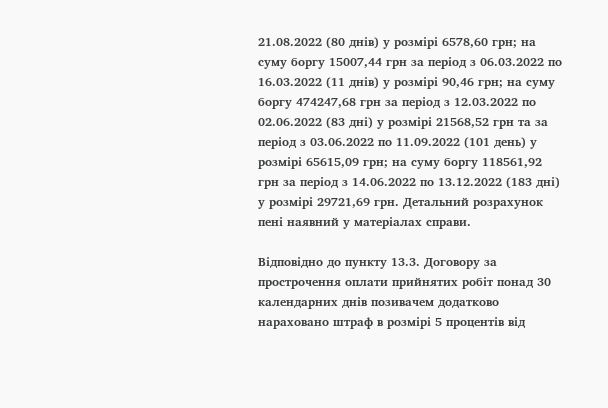21.08.2022 (80 днів) у розмірі 6578,60 грн; на суму боргу 15007,44 грн за період з 06.03.2022 по 16.03.2022 (11 днів) у розмірі 90,46 грн; на суму боргу 474247,68 грн за період з 12.03.2022 по 02.06.2022 (83 дні) у розмірі 21568,52 грн та за період з 03.06.2022 по 11.09.2022 (101 день) у розмірі 65615,09 грн; на суму боргу 118561,92 грн за період з 14.06.2022 по 13.12.2022 (183 дні) у розмірі 29721,69 грн. Детальний розрахунок пені наявний у матеріалах справи.

Відповідно до пункту 13.3. Договору за прострочення оплати прийнятих робіт понад 30 календарних днів позивачем додатково нараховано штраф в розмірі 5 процентів від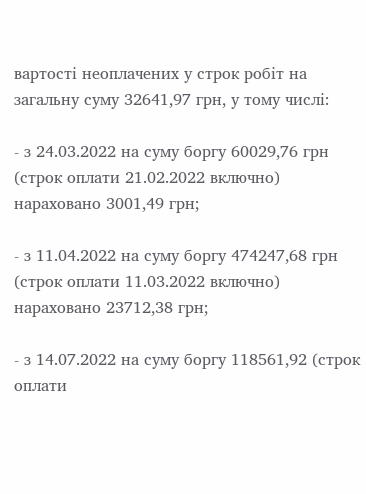вартості неоплачених у строк робіт на загальну суму 32641,97 грн, у тому числі:

- з 24.03.2022 на суму боргу 60029,76 грн (строк оплати 21.02.2022 включно) нараховано 3001,49 грн;

- з 11.04.2022 на суму боргу 474247,68 грн (строк оплати 11.03.2022 включно) нараховано 23712,38 грн;

- з 14.07.2022 на суму боргу 118561,92 (строк оплати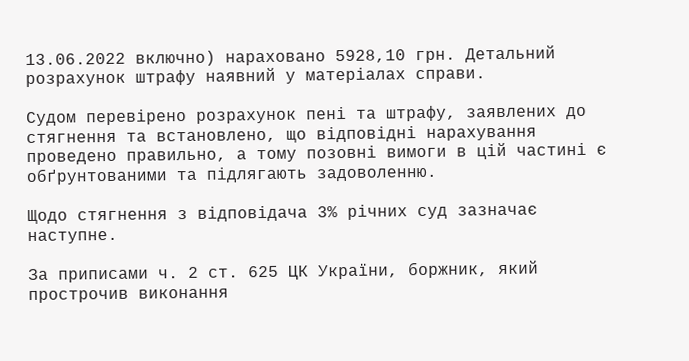13.06.2022 включно) нараховано 5928,10 грн. Детальний розрахунок штрафу наявний у матеріалах справи.

Судом перевірено розрахунок пені та штрафу, заявлених до стягнення та встановлено, що відповідні нарахування проведено правильно, а тому позовні вимоги в цій частині є обґрунтованими та підлягають задоволенню.

Щодо стягнення з відповідача 3% річних суд зазначає наступне.

За приписами ч. 2 ст. 625 ЦК України, боржник, який прострочив виконання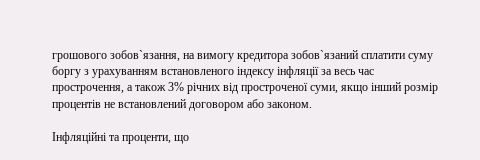грошового зобов`язання, на вимогу кредитора зобов`язаний сплатити суму боргу з урахуванням встановленого індексу інфляції за весь час прострочення, а також 3% річних від простроченої суми, якщо інший розмір процентів не встановлений договором або законом.

Інфляційні та проценти, що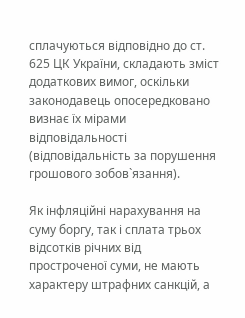сплачуються відповідно до ст. 625 ЦК України, складають зміст додаткових вимог, оскільки законодавець опосередковано визнає їх мірами відповідальності (відповідальність за порушення грошового зобов`язання).

Як інфляційні нарахування на суму боргу, так і сплата трьох відсотків річних від простроченої суми, не мають характеру штрафних санкцій, а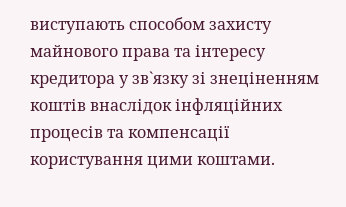виступають способом захисту майнового права та інтересу кредитора у зв`язку зі знеціненням коштів внаслідок інфляційних процесів та компенсації користування цими коштами.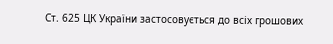Ст. 625 ЦК України застосовується до всіх грошових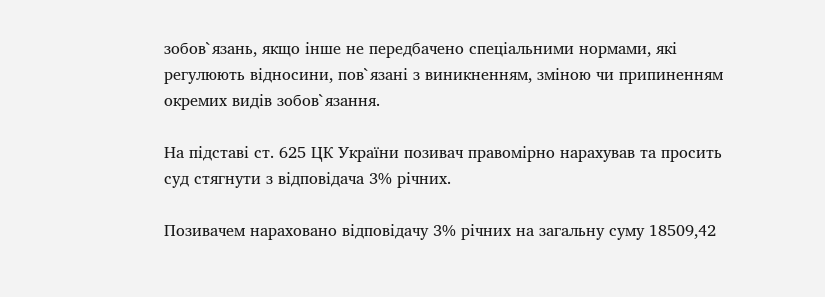зобов`язань, якщо інше не передбачено спеціальними нормами, які регулюють відносини, пов`язані з виникненням, зміною чи припиненням окремих видів зобов`язання.

На підставі ст. 625 ЦК України позивач правомірно нарахував та просить суд стягнути з відповідача 3% річних.

Позивачем нараховано відповідачу 3% річних на загальну суму 18509,42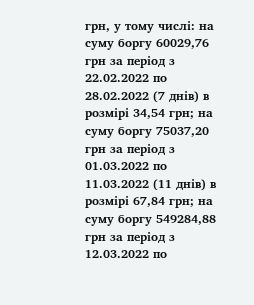грн, у тому числі: на суму боргу 60029,76 грн за період з 22.02.2022 по 28.02.2022 (7 днів) в розмірі 34,54 грн; на суму боргу 75037,20 грн за період з 01.03.2022 по 11.03.2022 (11 днів) в розмірі 67,84 грн; на суму боргу 549284,88 грн за період з 12.03.2022 по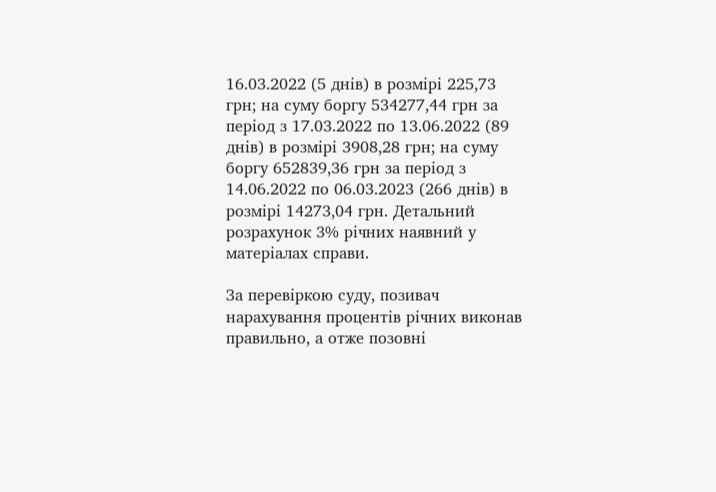16.03.2022 (5 днів) в розмірі 225,73 грн; на суму боргу 534277,44 грн за період з 17.03.2022 по 13.06.2022 (89 днів) в розмірі 3908,28 грн; на суму боргу 652839,36 грн за період з 14.06.2022 по 06.03.2023 (266 днів) в розмірі 14273,04 грн. Детальний розрахунок 3% річних наявний у матеріалах справи.

За перевіркою суду, позивач нарахування процентів річних виконав правильно, а отже позовні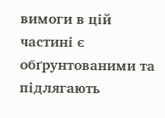вимоги в цій частині є обґрунтованими та підлягають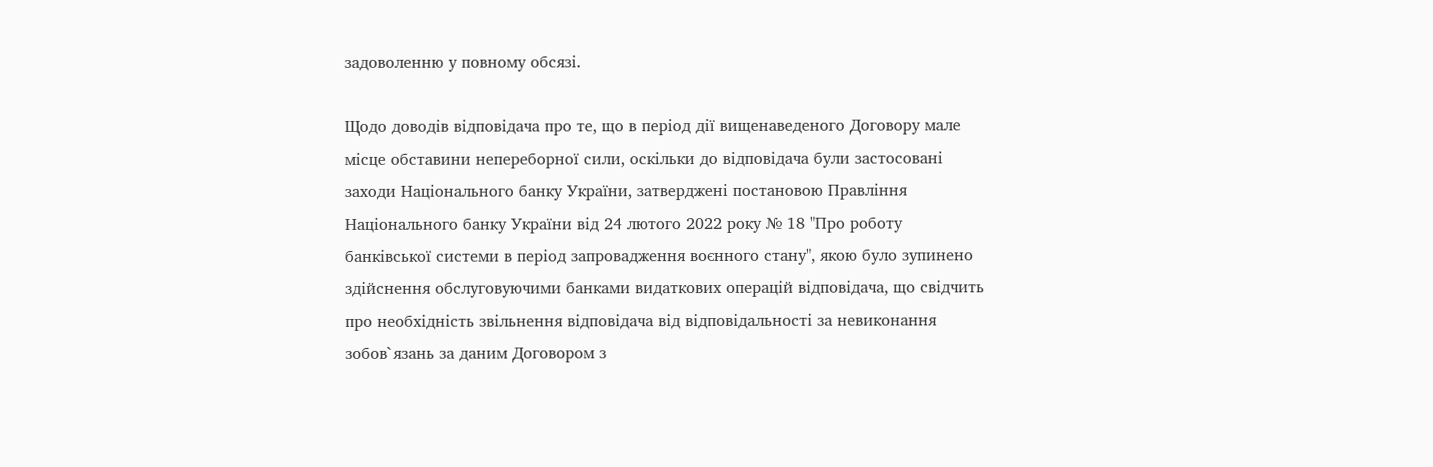задоволенню у повному обсязі.

Щодо доводів відповідача про те, що в період дії вищенаведеного Договору мале місце обставини непереборної сили, оскільки до відповідача були застосовані заходи Національного банку України, затверджені постановою Правління Національного банку України від 24 лютого 2022 року № 18 "Про роботу банківської системи в період запровадження воєнного стану", якою було зупинено здійснення обслуговуючими банками видаткових операцій відповідача, що свідчить про необхідність звільнення відповідача від відповідальності за невиконання зобов`язань за даним Договором з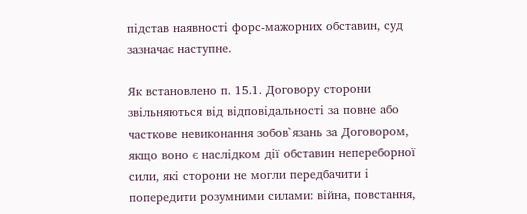підстав наявності форс-мажорних обставин, суд зазначає наступне.

Як встановлено п. 15.1. Договору сторони звільняються від відповідальності за повне або часткове невиконання зобов`язань за Договором, якщо воно є наслідком дії обставин непереборної сили, які сторони не могли передбачити і попередити розумними силами: війна, повстання,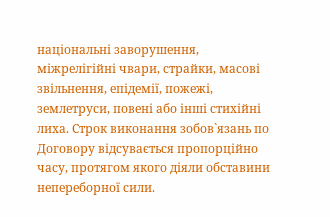національні заворушення, міжрелігійні чвари, страйки, масові звільнення, епідемії, пожежі, землетруси, повені або інші стихійні лиха. Строк виконання зобов`язань по Договору відсувається пропорційно часу, протягом якого діяли обставини непереборної сили.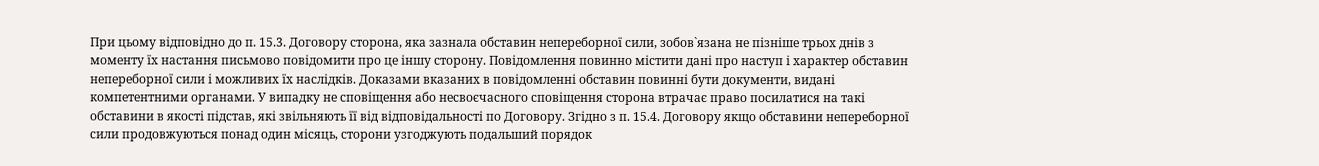При цьому відповідно до п. 15.3. Договору сторона, яка зазнала обставин непереборної сили, зобов`язана не пізніше трьох днів з моменту їх настання письмово повідомити про це іншу сторону. Повідомлення повинно містити дані про наступ і характер обставин непереборної сили і можливих їх наслідків. Доказами вказаних в повідомленні обставин повинні бути документи, видані компетентними органами. У випадку не сповіщення або несвоєчасного сповіщення сторона втрачає право посилатися на такі обставини в якості підстав, які звільняють її від відповідальності по Договору. Згідно з п. 15.4. Договору якщо обставини непереборної сили продовжуються понад один місяць, сторони узгоджують подальший порядок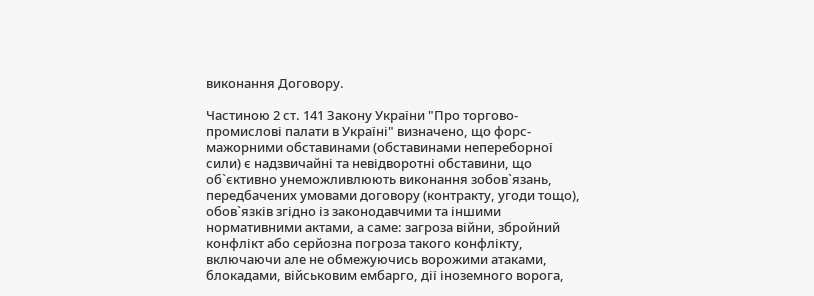виконання Договору.

Частиною 2 ст. 141 Закону України "Про торгово-промислові палати в Україні" визначено, що форс-мажорними обставинами (обставинами непереборної сили) є надзвичайні та невідворотні обставини, що об`єктивно унеможливлюють виконання зобов`язань, передбачених умовами договору (контракту, угоди тощо), обов`язків згідно із законодавчими та іншими нормативними актами, а саме: загроза війни, збройний конфлікт або серйозна погроза такого конфлікту, включаючи але не обмежуючись ворожими атаками, блокадами, військовим ембарго, дії іноземного ворога,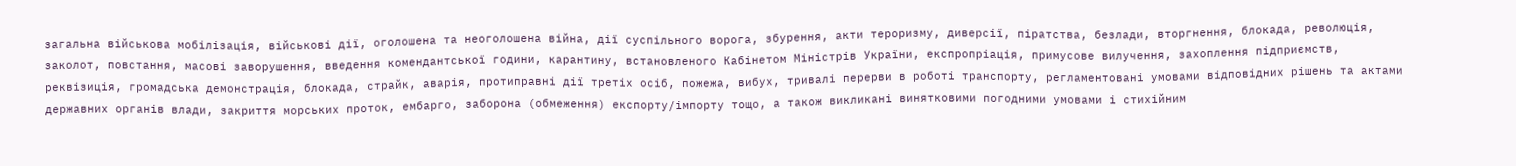загальна військова мобілізація, військові дії, оголошена та неоголошена війна, дії суспільного ворога, збурення, акти тероризму, диверсії, піратства, безлади, вторгнення, блокада, революція, заколот, повстання, масові заворушення, введення комендантської години, карантину, встановленого Кабінетом Міністрів України, експропріація, примусове вилучення, захоплення підприємств, реквізиція, громадська демонстрація, блокада, страйк, аварія, протиправні дії третіх осіб, пожежа, вибух, тривалі перерви в роботі транспорту, регламентовані умовами відповідних рішень та актами державних органів влади, закриття морських проток, ембарго, заборона (обмеження) експорту/імпорту тощо, а також викликані винятковими погодними умовами і стихійним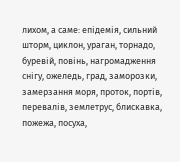лихом, а саме: епідемія, сильний шторм, циклон, ураган, торнадо, буревій, повінь, нагромадження снігу, ожеледь, град, заморозки, замерзання моря, проток, портів, перевалів, землетрус, блискавка, пожежа, посуха,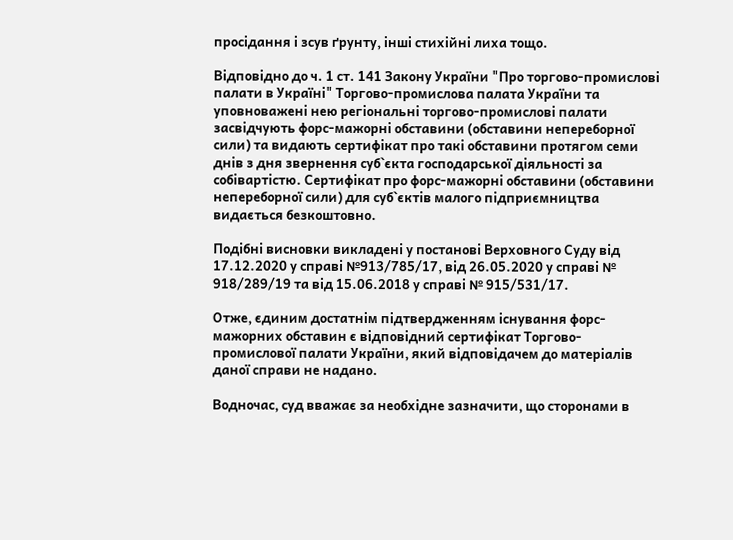просідання і зсув ґрунту, інші стихійні лиха тощо.

Відповідно до ч. 1 ст. 141 Закону України "Про торгово-промислові палати в Україні" Торгово-промислова палата України та уповноважені нею регіональні торгово-промислові палати засвідчують форс-мажорні обставини (обставини непереборної сили) та видають сертифікат про такі обставини протягом семи днів з дня звернення суб`єкта господарської діяльності за собівартістю. Сертифікат про форс-мажорні обставини (обставини непереборної сили) для суб`єктів малого підприємництва видається безкоштовно.

Подібні висновки викладені у постанові Верховного Суду від 17.12.2020 у справі №913/785/17, від 26.05.2020 у справі № 918/289/19 та від 15.06.2018 у справі № 915/531/17.

Отже, єдиним достатнім підтвердженням існування форс-мажорних обставин є відповідний сертифікат Торгово-промислової палати України, який відповідачем до матеріалів даної справи не надано.

Водночас, суд вважає за необхідне зазначити, що сторонами в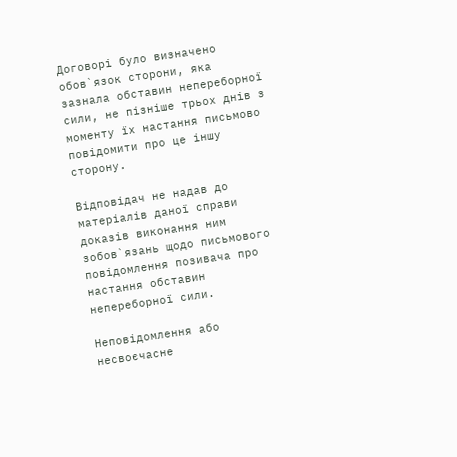Договорі було визначено обов`язок сторони, яка зазнала обставин непереборної сили, не пізніше трьох днів з моменту їх настання письмово повідомити про це іншу сторону.

Відповідач не надав до матеріалів даної справи доказів виконання ним зобов`язань щодо письмового повідомлення позивача про настання обставин непереборної сили.

Неповідомлення або несвоєчасне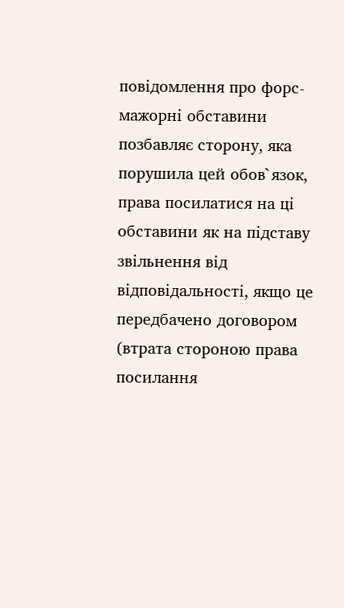повідомлення про форс-мажорні обставини позбавляє сторону, яка порушила цей обов`язок, права посилатися на ці обставини як на підставу звільнення від відповідальності, якщо це передбачено договором (втрата стороною права посилання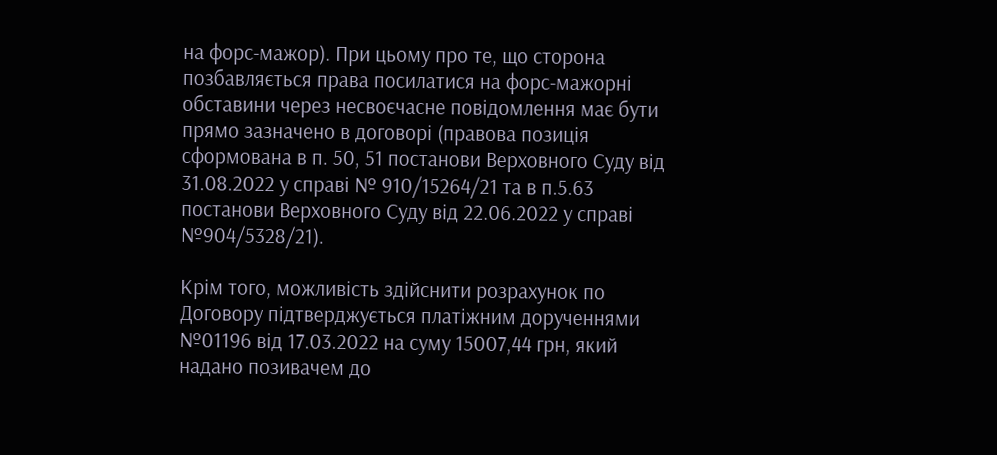на форс-мажор). При цьому про те, що сторона позбавляється права посилатися на форс-мажорні обставини через несвоєчасне повідомлення має бути прямо зазначено в договорі (правова позиція сформована в п. 50, 51 постанови Верховного Суду від 31.08.2022 у cправі № 910/15264/21 та в п.5.63 постанови Верховного Суду від 22.06.2022 у справі №904/5328/21).

Крім того, можливість здійснити розрахунок по Договору підтверджується платіжним дорученнями №01196 від 17.03.2022 на суму 15007,44 грн, який надано позивачем до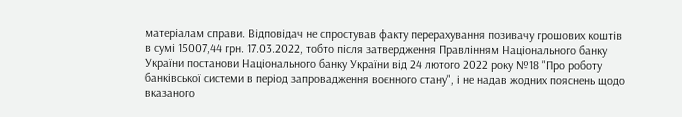матеріалам справи. Відповідач не спростував факту перерахування позивачу грошових коштів в сумі 15007,44 грн. 17.03.2022, тобто після затвердження Правлінням Національного банку України постанови Національного банку України від 24 лютого 2022 року №18 "Про роботу банківської системи в період запровадження воєнного стану", і не надав жодних пояснень щодо вказаного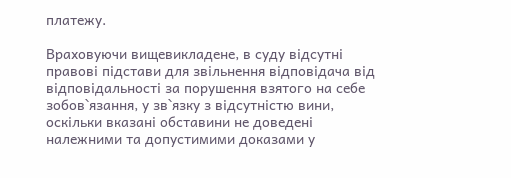платежу.

Враховуючи вищевикладене, в суду відсутні правові підстави для звільнення відповідача від відповідальності за порушення взятого на себе зобов`язання, у зв`язку з відсутністю вини, оскільки вказані обставини не доведені належними та допустимими доказами у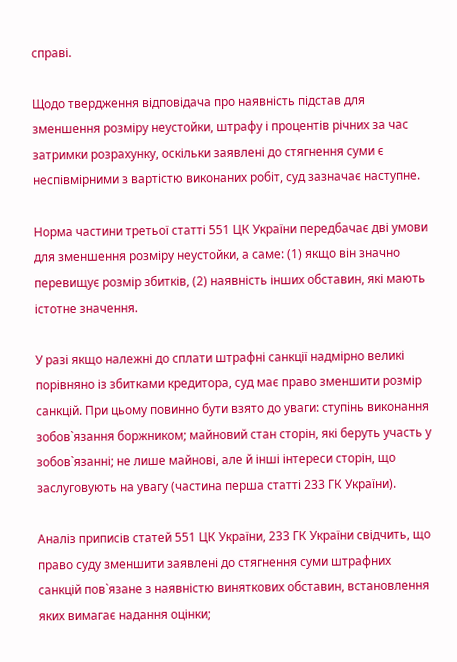справі.

Щодо твердження відповідача про наявність підстав для зменшення розміру неустойки, штрафу і процентів річних за час затримки розрахунку, оскільки заявлені до стягнення суми є неспівмірними з вартістю виконаних робіт, суд зазначає наступне.

Норма частини третьої статті 551 ЦК України передбачає дві умови для зменшення розміру неустойки, а саме: (1) якщо він значно перевищує розмір збитків, (2) наявність інших обставин, які мають істотне значення.

У разі якщо належні до сплати штрафні санкції надмірно великі порівняно із збитками кредитора, суд має право зменшити розмір санкцій. При цьому повинно бути взято до уваги: ступінь виконання зобов`язання боржником; майновий стан сторін, які беруть участь у зобов`язанні; не лише майнові, але й інші інтереси сторін, що заслуговують на увагу (частина перша статті 233 ГК України).

Аналіз приписів статей 551 ЦК України, 233 ГК України свідчить, що право суду зменшити заявлені до стягнення суми штрафних санкцій пов`язане з наявністю виняткових обставин, встановлення яких вимагає надання оцінки;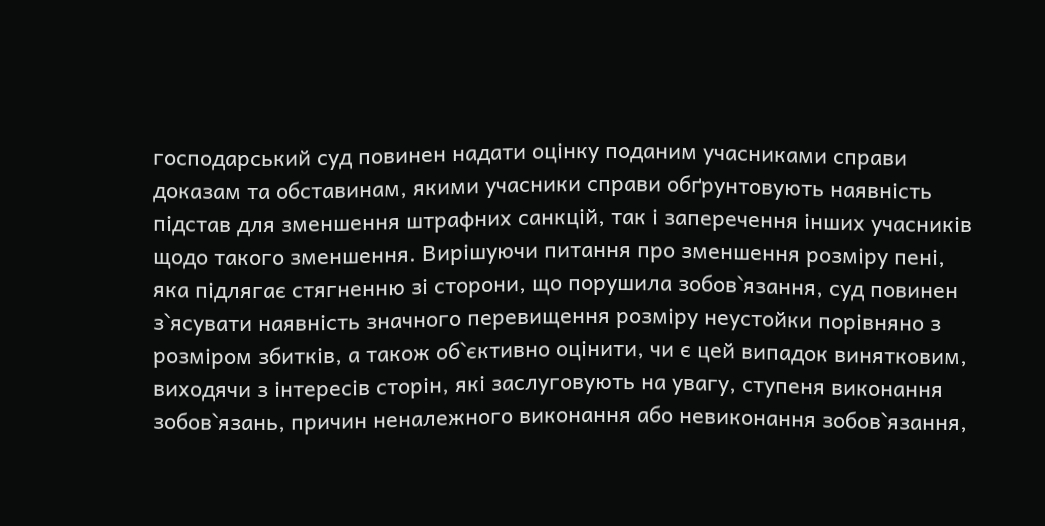господарський суд повинен надати оцінку поданим учасниками справи доказам та обставинам, якими учасники справи обґрунтовують наявність підстав для зменшення штрафних санкцій, так і заперечення інших учасників щодо такого зменшення. Вирішуючи питання про зменшення розміру пені, яка підлягає стягненню зі сторони, що порушила зобов`язання, суд повинен з`ясувати наявність значного перевищення розміру неустойки порівняно з розміром збитків, а також об`єктивно оцінити, чи є цей випадок винятковим, виходячи з інтересів сторін, які заслуговують на увагу, ступеня виконання зобов`язань, причин неналежного виконання або невиконання зобов`язання,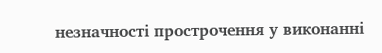незначності прострочення у виконанні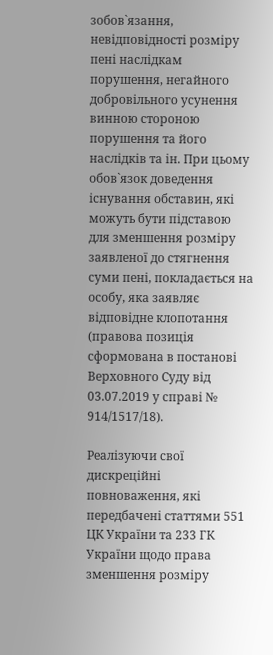зобов`язання, невідповідності розміру пені наслідкам порушення, негайного добровільного усунення винною стороною порушення та його наслідків та ін. При цьому обов`язок доведення існування обставин, які можуть бути підставою для зменшення розміру заявленої до стягнення суми пені, покладається на особу, яка заявляє відповідне клопотання (правова позиція сформована в постанові Верховного Суду від 03.07.2019 у справі № 914/1517/18).

Реалізуючи свої дискреційні повноваження, які передбачені статтями 551 ЦК України та 233 ГК України щодо права зменшення розміру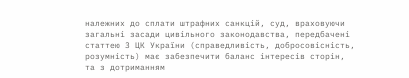належних до сплати штрафних санкцій, суд, враховуючи загальні засади цивільного законодавства, передбачені статтею 3 ЦК України (справедливість, добросовісність, розумність) має забезпечити баланс інтересів сторін, та з дотриманням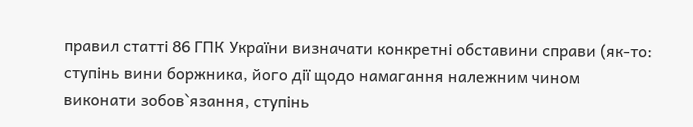правил статті 86 ГПК України визначати конкретні обставини справи (як-то: ступінь вини боржника, його дії щодо намагання належним чином виконати зобов`язання, ступінь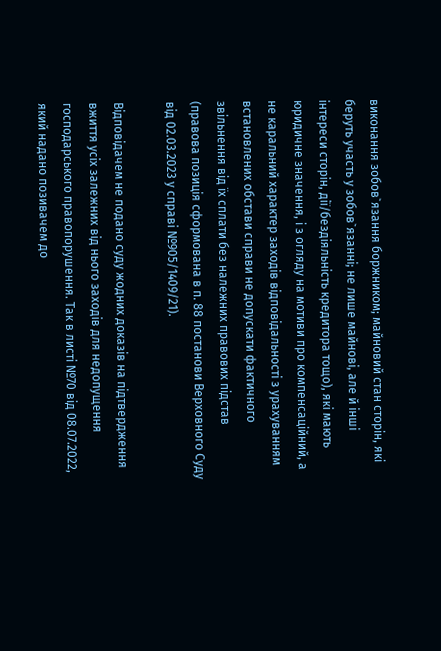виконання зобов`язання боржником; майновий стан сторін, які беруть участь у зобов`язанні; не лише майнові, але й інші інтереси сторін, дії/бездіяльність кредитора тощо), які мають юридичне значення, і з огляду на мотиви про компенсаційний, а не каральний характер заходів відповідальності з урахуванням встановлених обстави справи не допускати фактичного звільнення від їх сплати без належних правових підстав (правова позиція сформована в п. 88 постанови Верховного Суду від 02.03.2023 у справі №905/1409/21).

Відповідачем не подано суду жодних доказів на підтвердження вжиття усіх залежних від нього заходів для недопущення господарського правопорушення. Так в листі №70 від 08.07.2022, який надано позивачем до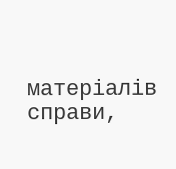матеріалів справи,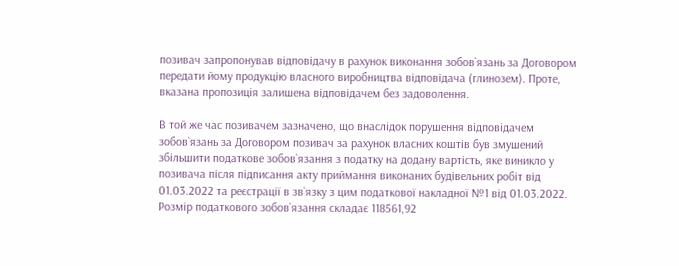позивач запропонував відповідачу в рахунок виконання зобов`язань за Договором передати йому продукцію власного виробництва відповідача (глинозем). Проте, вказана пропозиція залишена відповідачем без задоволення.

В той же час позивачем зазначено, що внаслідок порушення відповідачем зобов`язань за Договором позивач за рахунок власних коштів був змушений збільшити податкове зобов`язання з податку на додану вартість, яке виникло у позивача після підписання акту приймання виконаних будівельних робіт від 01.03.2022 та реєстрації в зв`язку з цим податкової накладної №1 від 01.03.2022. Розмір податкового зобов`язання складає 118561,92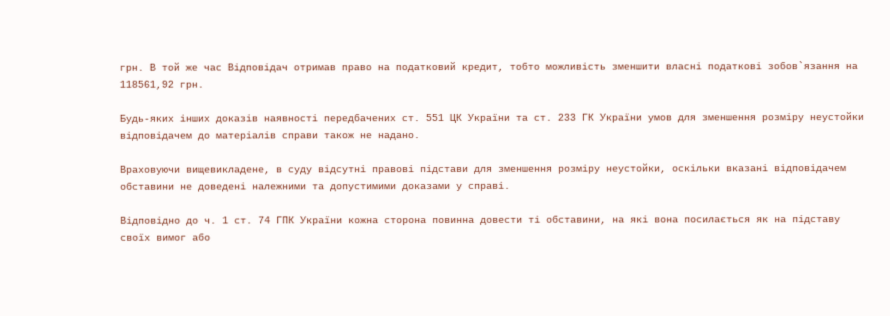грн. В той же час Відповідач отримав право на податковий кредит, тобто можливість зменшити власні податкові зобов`язання на 118561,92 грн.

Будь-яких інших доказів наявності передбачених ст. 551 ЦК України та ст. 233 ГК України умов для зменшення розміру неустойки відповідачем до матеріалів справи також не надано.

Враховуючи вищевикладене, в суду відсутні правові підстави для зменшення розміру неустойки, оскільки вказані відповідачем обставини не доведені належними та допустимими доказами у справі.

Відповідно до ч. 1 ст. 74 ГПК України кожна сторона повинна довести ті обставини, на які вона посилається як на підставу своїх вимог або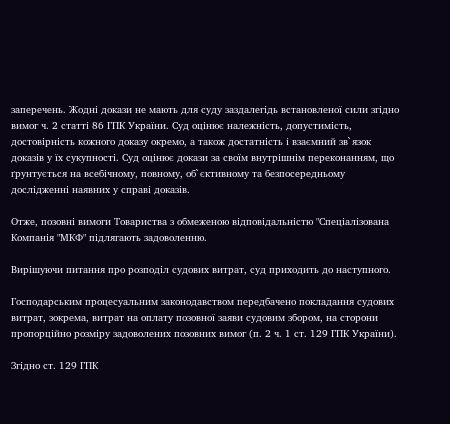заперечень. Жодні докази не мають для суду заздалегідь встановленої сили згідно вимог ч. 2 статті 86 ГПК України. Суд оцінює належність, допустимість, достовірність кожного доказу окремо, а також достатність і взаємний зв`язок доказів у їх сукупності. Суд оцінює докази за своїм внутрішнім переконанням, що ґрунтується на всебічному, повному, об`єктивному та безпосередньому дослідженні наявних у справі доказів.

Отже, позовні вимоги Товариства з обмеженою відповідальністю "Спеціалізована Компанія "МКФ" підлягають задоволенню.

Вирішуючи питання про розподіл судових витрат, суд приходить до наступного.

Господарським процесуальним законодавством передбачено покладання судових витрат, зокрема, витрат на оплату позовної заяви судовим збором, на сторони пропорційно розміру задоволених позовних вимог (п. 2 ч. 1 ст. 129 ГПК України).

Згідно ст. 129 ГПК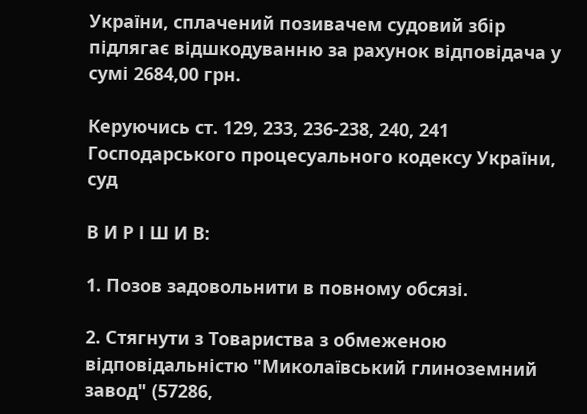України, сплачений позивачем судовий збір підлягає відшкодуванню за рахунок відповідача у сумі 2684,00 грн.

Керуючись ст. 129, 233, 236-238, 240, 241 Господарського процесуального кодексу України, суд

В И Р І Ш И В:

1. Позов задовольнити в повному обсязі.

2. Стягнути з Товариства з обмеженою відповідальністю "Миколаївський глиноземний завод" (57286,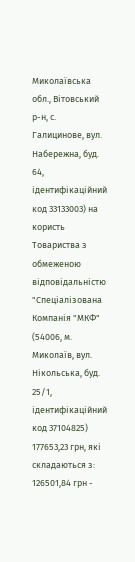Миколаївська обл., Вітовський р-н, с. Галицинове, вул. Набережна, буд. 64, ідентифікаційний код 33133003) на користь Товариства з обмеженою відповідальністю "Спеціалізована Компанія "МКФ" (54006, м. Миколаїв, вул. Нікольська, буд. 25/1, ідентифікаційний код 37104825) 177653,23 грн, які складаються з: 126501,84 грн -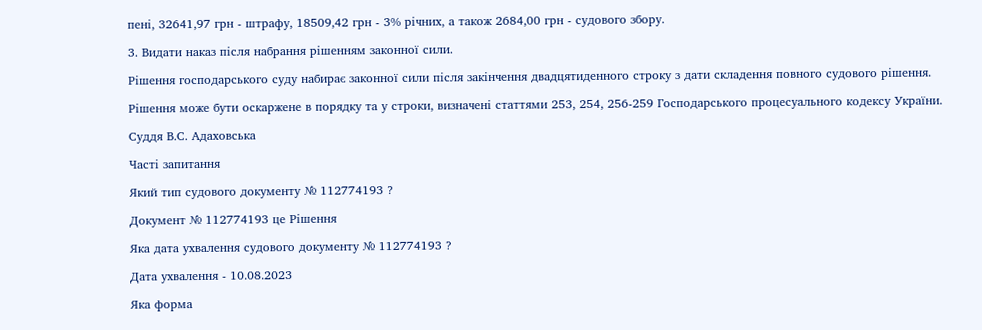пені, 32641,97 грн - штрафу, 18509,42 грн - 3% річних, а також 2684,00 грн - судового збору.

3. Видати наказ після набрання рішенням законної сили.

Рішення господарського суду набирає законної сили після закінчення двадцятиденного строку з дати складення повного судового рішення.

Рішення може бути оскаржене в порядку та у строки, визначені статтями 253, 254, 256-259 Господарського процесуального кодексу України.

Суддя В.С. Адаховська

Часті запитання

Який тип судового документу № 112774193 ?

Документ № 112774193 це Рішення

Яка дата ухвалення судового документу № 112774193 ?

Дата ухвалення - 10.08.2023

Яка форма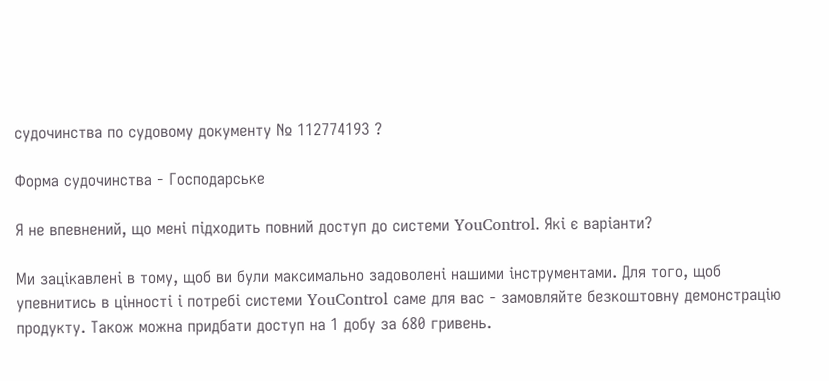судочинства по судовому документу № 112774193 ?

Форма судочинства - Господарське

Я не впевнений, що мені підходить повний доступ до системи YouControl. Які є варіанти?

Ми зацікавлені в тому, щоб ви були максимально задоволені нашими інструментами. Для того, щоб упевнитись в цінності і потребі системи YouControl саме для вас - замовляйте безкоштовну демонстрацію продукту. Також можна придбати доступ на 1 добу за 680 гривень.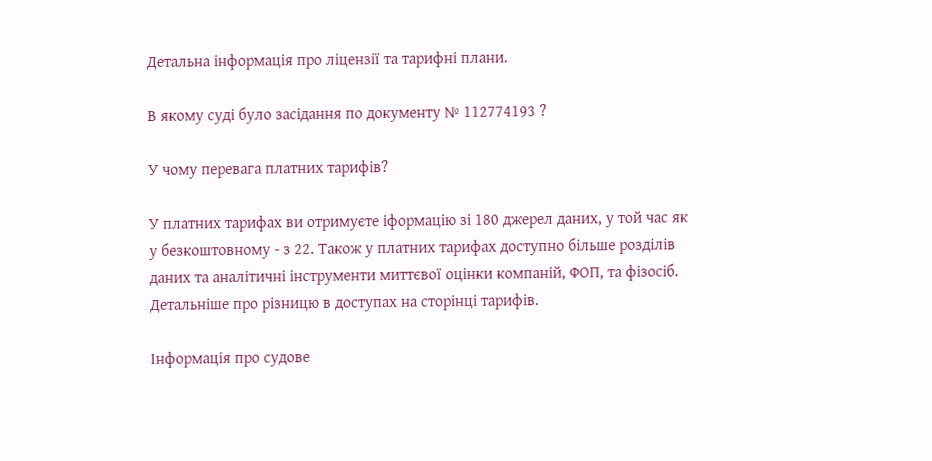Детальна інформація про ліцензії та тарифні плани.

В якому cуді було засідання по документу № 112774193 ?

У чому перевага платних тарифів?

У платних тарифах ви отримуєте іформацію зі 180 джерел даних, у той час як у безкоштовному - з 22. Також у платних тарифах доступно більше розділів даних та аналітичні інструменти миттєвої оцінки компаній, ФОП, та фізосіб.
Детальніше про різницю в доступах на сторінці тарифів.

Інформація про судове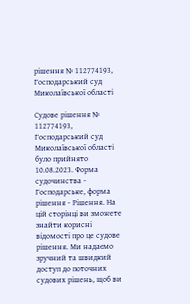рішення № 112774193, Господарський суд Миколаївської області

Судове рішення № 112774193, Господарський суд Миколаївської області було прийнято 10.08.2023. Форма судочинства - Господарське, форма рішення - Рішення. На цій сторінці ви зможете знайти корисні відомості про це судове рішення. Ми надаємо зручний та швидкий доступ до поточних судових рішень, щоб ви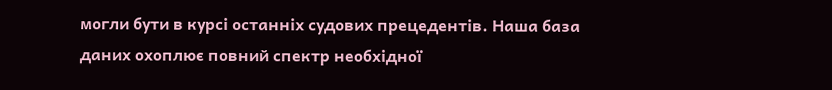могли бути в курсі останніх судових прецедентів. Наша база даних охоплює повний спектр необхідної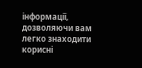інформації, дозволяючи вам легко знаходити корисні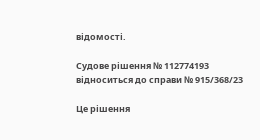відомості.

Судове рішення № 112774193 відноситься до справи № 915/368/23

Це рішення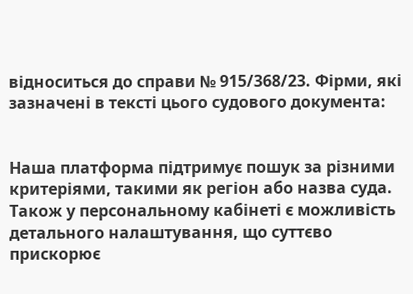відноситься до справи № 915/368/23. Фірми, які зазначені в тексті цього судового документа:


Наша платформа підтримує пошук за різними критеріями, такими як регіон або назва суда. Також у персональному кабінеті є можливість детального налаштування, що суттєво прискорює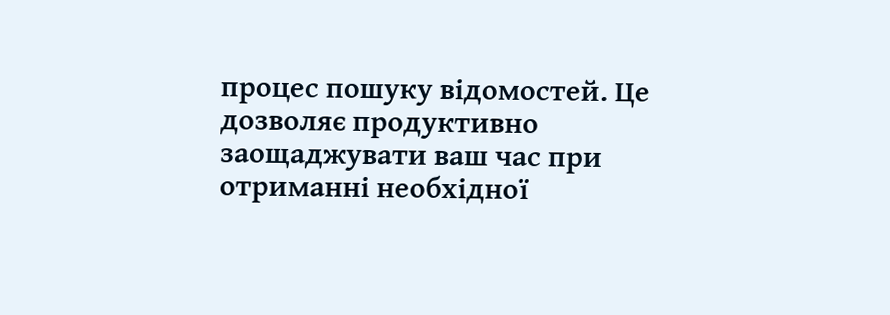процес пошуку відомостей. Це дозволяє продуктивно заощаджувати ваш час при отриманні необхідної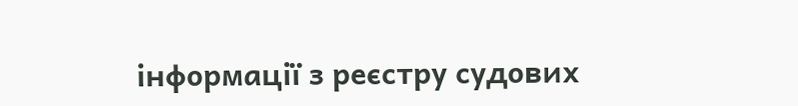інформації з реєстру судових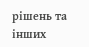рішень та інших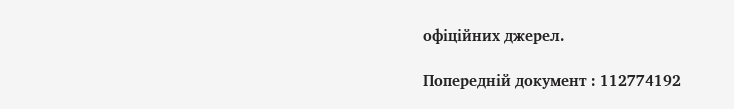офіційних джерел.

Попередній документ : 112774192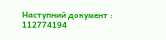Наступний документ : 112774194